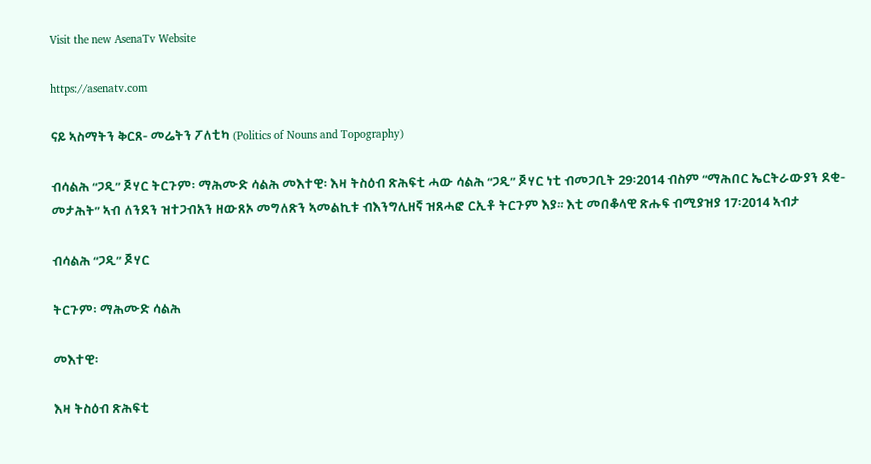Visit the new AsenaTv Website

https://asenatv.com

ናይ ኣስማትን ቅርጸ- መሬትን ፖለቲካ (Politics of Nouns and Topography)

ብሳልሕ “ጋዲ” ጆሃር ትርጉም፡ ማሕሙድ ሳልሕ መእተዊ፡ እዛ ትስዕብ ጽሕፍቲ ሓው ሳልሕ “ጋዲ” ጆሃር ነቲ ብመጋቢት 29፡2014 ብስም “ማሕበር ኤርትራውያን ደቂ-መታሕት” ኣብ ለንደን ዝተጋብአን ዘውጸኦ መግለጽን ኣመልኪቱ ብእንግሊዘኛ ዝጸሓፎ ርኢቶ ትርጉም እያ። እቲ መበቆላዊ ጽሑፍ ብሚያዝያ 17፡2014 ኣብታ

ብሳልሕ “ጋዲ” ጆሃር

ትርጉም፡ ማሕሙድ ሳልሕ

መእተዊ፡

እዛ ትስዕብ ጽሕፍቲ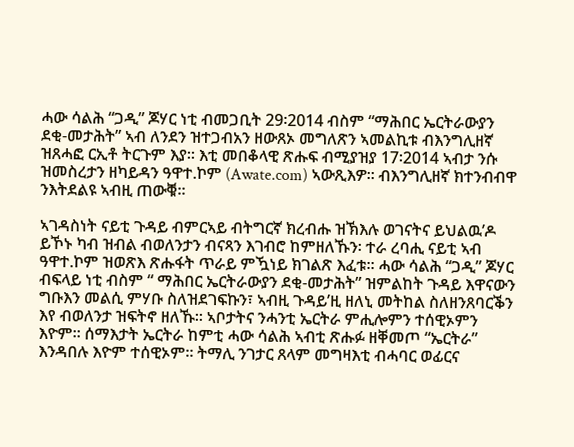ሓው ሳልሕ “ጋዲ” ጆሃር ነቲ ብመጋቢት 29፡2014 ብስም “ማሕበር ኤርትራውያን ደቂ-መታሕት” ኣብ ለንደን ዝተጋብአን ዘውጸኦ መግለጽን ኣመልኪቱ ብእንግሊዘኛ ዝጸሓፎ ርኢቶ ትርጉም እያ። እቲ መበቆላዊ ጽሑፍ ብሚያዝያ 17፡2014 ኣብታ ንሱ ዝመስረታን ዘካይዳን ዓዋተ.ኮም (Awate.com) ኣውጺእዎ። ብእንግሊዘኛ ክተንብብዋ ንእትደልዩ ኣብዚ ጠውቑ።

ኣገዳስነት ናይቲ ጉዳይ ብምርኣይ ብትግርኛ ክረብሑ ዝኽእሉ ወገናትና ይህልዉ’ዶ ይኾኑ ካብ ዝብል ብወለንታን ብናጻን እገብሮ ከምዘለኹን፡ ተራ ረባሒ ናይቲ ኣብ ዓዋተ.ኮም ዝወጽእ ጽሑፋት ጥራይ ምዃነይ ክገልጽ እፈቱ። ሓው ሳልሕ “ጋዲ” ጆሃር ብፍላይ ነቲ ብስም “ ማሕበር ኤርትራውያን ደቂ-መታሕት” ዝምልከት ጉዳይ እዋናውን ግቡእን መልሲ ምሃቡ ስለዝደገፍኩን፣ ኣብዚ ጉዳይ’ዚ ዘለኒ መትከል ስለዘንጸባርቕን እየ ብወለንታ ዝፍትኖ ዘለኹ። ኣቦታትና ንሓንቲ ኤርትራ ምሒሎምን ተሰዊኦምን እዮም። ሰማእታት ኤርትራ ከምቲ ሓው ሳልሕ ኣብቲ ጽሑፉ ዘቐመጦ “ኤርትራ” እንዳበሉ እዮም ተሰዊኦም። ትማሊ ንገታር ጸላም መግዛእቲ ብሓባር ወፊርና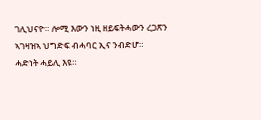ገሊህናዮ። ሎሚ እውን ነዚ ዘይፍትሓውን ረጋጽን ኣገዛዝኣ ህግድፍ ብሓባር ኢና ንብድሆ። ሓድነት ሓይሊ እዩ።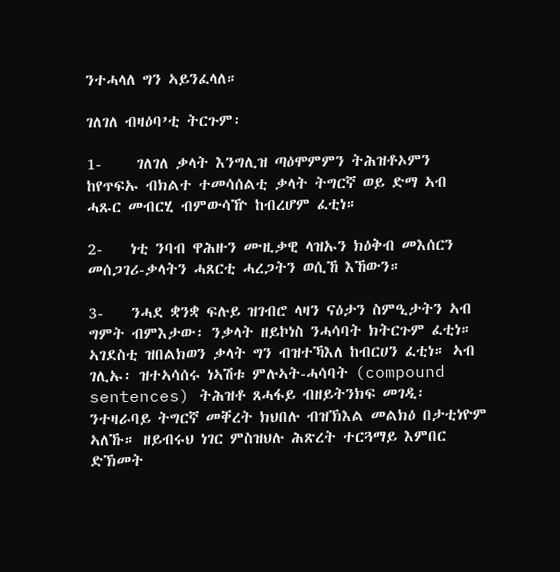ንተሓላለ ግን ኣይንፈላለ።

ገለገለ ብዛዕባ’ቲ ትርጉም፡

1-     ገለገለ ቃላት እንግሊዝ ጣዕሞምምን ትሕዝቶኦምን ከየጥፍኡ ብክልተ ተመሳሰልቲ ቃላት ትግርኛ ወይ ድማ ኣብ ሓጹር መብርሂ ብምውሳዅ ከብረሆም ፈቲነ።

2-    ነቲ ንባብ ዋሕዙን ሙዚቃዊ ላዝኡን ክዕቅብ መእሰርን መሰጋገሪ-ቃላትን ሓጸርቲ ሓረጋትን ወሲኸ እኸውን።

3-    ንሓደ ቋንቋ ፍሉይ ዝገብሮ ላዛን ናዕታን ስምዒታትን ኣብ ግምት ብምእታው፡ ንቃላት ዘይኮነስ ንሓሳባት ክትርጉም ፈቲነ። ኣገደስቲ ዝበልክወን ቃላት ግን ብዝተኻእለ ከብርሀን ፈቲነ። ኣብ ገሊኡ፡ ዝተኣሳሰሩ ነኣሽቱ ምሉኣት-ሓሳባት (compound sentences) ትሕዝቶ ጸሓፋይ ብዘይትንክፍ መገዲ፡ ንተዛራባይ ትግርኛ መቐረት ክህበሉ ብዝኽእል መልክዕ በታቲነዮም ኣለኹ። ዘይብሩህ ነገር ምስዝህሉ ሕጽረት ተርጓማይ እምበር ድኽመት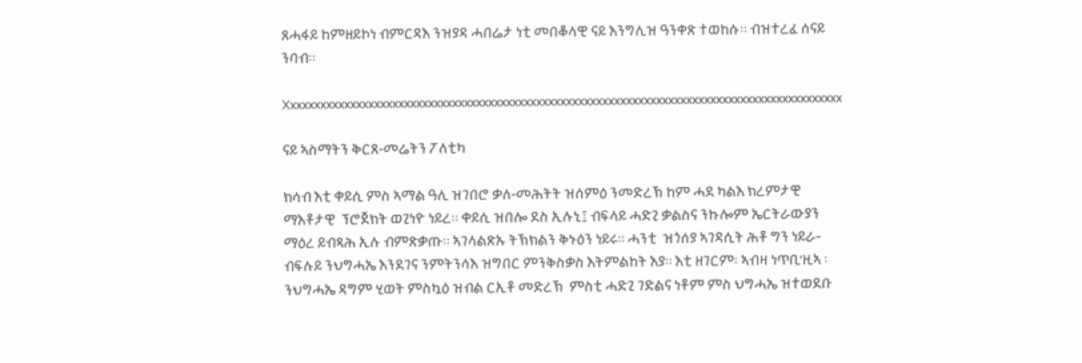ጸሓፋይ ከምዘይኮነ ብምርዳእ ንዝያዳ ሓበሬታ ነቲ መበቆላዊ ናይ እንግሊዝ ዓንቀጽ ተወከሱ። ብዝተረፈ ሰናይ ንባብ።

Xxxxxxxxxxxxxxxxxxxxxxxxxxxxxxxxxxxxxxxxxxxxxxxxxxxxxxxxxxxxxxxxxxxxxxxxxxxxxxxxxxxxxxxxxxxxx

ናይ ኣስማትን ቅርጸ-መሬትን ፖለቲካ

ክሳብ እቲ ቀይሲ ምስ ኣማል ዓሊ ዝገበሮ ቃለ-መሕትት ዝሰምዕ ንመድረኽ ከም ሓደ ካልእ ክረምታዊ ማእቶታዊ  ፕሮጀክት ወጊነዮ ነይረ። ቀይሲ ዝበሎ ደስ ኢሉኒ፤ ብፍላይ ሓድጊ ቃልስና ንኩሎም ኤርትራውያን ማዕረ ይብጻሕ ኢሉ ብምጽቃጡ። ኣገላልጽኡ ትኽክልን ቅኑዕን ነይሩ። ሓንቲ  ዝጎሰያ ኣገዳሲት ሕቶ ግን ነይራ- ብፍሉይ ንህግሓኤ እንደገና ንምትንሳእ ዝግበር ምንቅስቃስ እትምልከት እያ። እቲ ዘገርም፡ ኣብዛ ነጥቢ’ዚኣ ፡ ንህግሓኤ ዳግም ሂወት ምስኳዕ ዝብል ርኢቶ መድረኽ  ምስቲ ሓድጊ ገድልና ነቶም ምስ ህግሓኤ ዝተወደቡ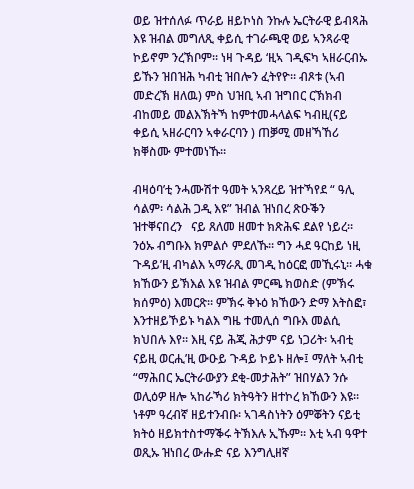ወይ ዝተሰለፉ ጥራይ ዘይኮነስ ንኩሉ ኤርትራዊ ይብጻሕ እዩ ዝብል መግለጺ ቀይሲ ተገራጫዊ ወይ ኣንጻራዊ ኮይኖም ንረኽቦም። ነዛ ጉዳይ ‘ዚኣ ገዲፍካ ኣዘራርብኡ ይኹን ዝበዝሕ ካብቲ ዝበሎን ፈትየዮ። ብጾቱ (ኣብ መድረኽ ዘለዉ) ምስ ህዝቢ ኣብ ዝግበር ርኽክብ ብከመይ መልእኽትኻ ከምተመሓላልፍ ካብዚ(ናይ ቀይሲ ኣዘራርባን ኣቀራርባን ) ጠቓሚ መዘኻኸሪ ክቐስሙ ምተመነኹ።

ብዛዕባ’ቲ ንሓሙሽተ ዓመት ኣንጻረይ ዝተኻየደ “ ዓሊ ሳልም፡ ሳልሕ ጋዲ እዩ” ዝብል ዝነበረ ጽዑቕን ዝተቐናበረን   ናይ ጸለመ ዘመተ ክጽሕፍ ደልየ ነይረ። ንዕኡ ብግቡእ ክምልሶ ምደለኹ። ግን ሓደ ዓርከይ ነዚ ጉዳይ’ዚ ብካልእ ኣማራጺ መገዲ ከዕርፎ መኺሩኒ። ሓቁ ክኸውን ይኽእል እዩ ዝብል ምርጫ ክወስድ (ምኽሩ ክሰምዕ) እመርጽ። ምኽሩ ቅኑዕ ክኸውን ድማ እትስፎ፣ እንተዘይኾይኑ ካልእ ግዜ ተመሊሰ ግቡእ መልሲ ክህበሉ እየ። እዚ ናይ ሕጂ ሕታም ናይ ነጋሪት፡ ኣብቲ ናይዚ ወርሒ’ዚ ውዑይ ጉዳይ ኮይኑ ዘሎ፤ ማለት ኣብቲ “ማሕበር ኤርትራውያን ደቂ-መታሕት” ዝበሃልን ንሱ ወሊዕዎ ዘሎ ኣከራኻሪ ክትዓትን ዘተኮረ ክኸውን እዩ። ነቶም ዓረብኛ ዘይተንብቡ፡ ኣገዳስነትን ዕምቖትን ናይቲ ክትዕ ዘይክተስተማቕሩ ትኽእሉ ኢኹም። እቲ ኣብ ዓዋተ ወጺኡ ዝነበረ ውሑድ ናይ እንግሊዘኛ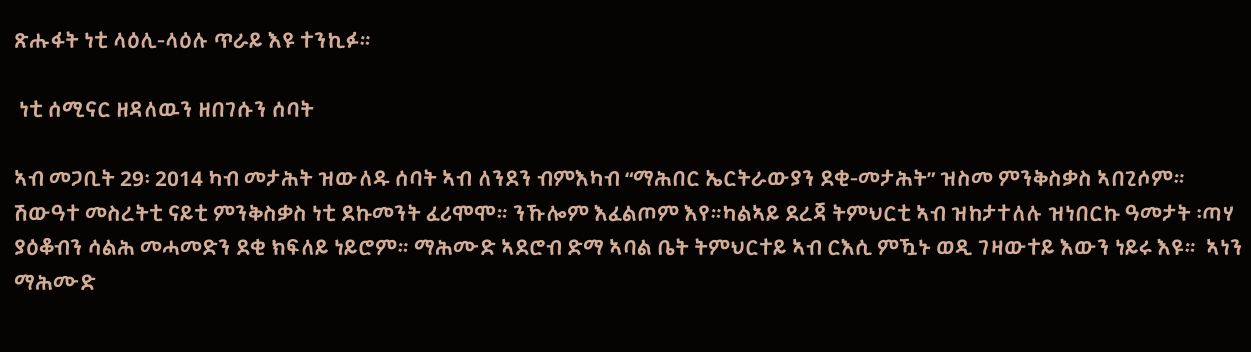ጽሑፋት ነቲ ላዕሊ-ላዕሉ ጥራይ እዩ ተንኪፉ።

 ነቲ ሰሚናር ዘዳለዉን ዘበገሱን ሰባት

ኣብ መጋቢት 29፡ 2014 ካብ መታሕት ዝውለዱ ሰባት ኣብ ለንደን ብምእካብ “ማሕበር ኤርትራውያን ደቂ-መታሕት” ዝስመ ምንቅስቃስ ኣበጊሶም። ሽውዓተ መስረትቲ ናይቲ ምንቅስቃስ ነቲ ደኩመንት ፈሪሞሞ። ንኹሎም እፈልጦም እየ።ካልኣይ ደረጃ ትምህርቲ ኣብ ዝከታተለሉ ዝነበርኩ ዓመታት ፡ጣሃ ያዕቆብን ሳልሕ መሓመድን ደቂ ክፍለይ ነይሮም። ማሕሙድ ኣደሮብ ድማ ኣባል ቤት ትምህርተይ ኣብ ርእሲ ምዃኑ ወዲ ገዛውተይ እውን ነይሩ እዩ።  ኣነን ማሕሙድ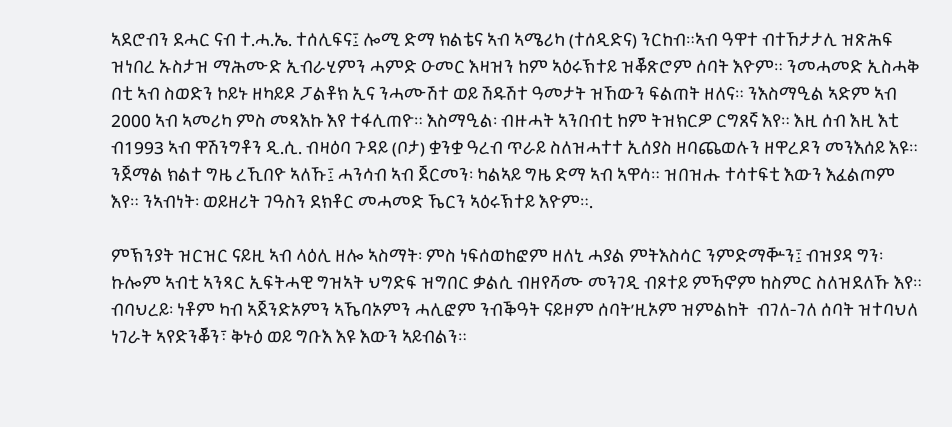ኣደሮብን ደሓር ናብ ተ.ሓ.ኤ. ተሰሊፍና፤ ሎሚ ድማ ክልቴና ኣብ ኣሜሪካ (ተሰዲድና) ንርከብ።ኣብ ዓዋተ ብተኸታታሊ ዝጽሕፍ ዝነበረ ኡስታዝ ማሕሙድ ኢብራሂምን ሓምድ ዑመር እዛዝን ከም ኣዕሩኽተይ ዝቖጽሮም ሰባት እዮም። ንመሓመድ ኢስሓቅ በቲ ኣብ ስወድን ኮይኑ ዘካይዶ ፓልቶክ ኢና ንሓሙሽተ ወይ ሽዱሽተ ዓመታት ዝኸውን ፍልጠት ዘለና። ንእስማዒል ኣድም ኣብ 2000 ኣብ ኣመሪካ ምስ መጻእኩ እየ ተፋሊጠዮ። እስማዒል፡ ብዙሓት ኣንበብቲ ከም ትዝክርዎ ርግጸኛ እየ። እዚ ሰብ እዚ እቲ ብ1993 ኣብ ዋሽንግቶን ዲ.ሲ. ብዛዕባ ጉዳይ (ቦታ) ቋንቋ ዓረብ ጥራይ ስለዝሓተተ ኢሰያስ ዘባጨወሉን ዘዋረዶን መንእሰይ እዩ። ንጀማል ክልተ ግዜ ረኺበዮ ኣለኹ፤ ሓንሳብ ኣብ ጀርመን፡ ካልኣይ ግዜ ድማ ኣብ ኣዋሳ። ዝበዝሑ ተሳተፍቲ እውን እፈልጦም እየ። ንኣብነት፡ ወይዘሪት ገዓስን ደክቶር መሓመድ ኼርን ኣዕሩኽተይ እዮም።.

ምኽንያት ዝርዝር ናይዚ ኣብ ላዕሊ ዘሎ ኣስማት፡ ምስ ነፍሰወከፎም ዘለኒ ሓያል ምትእስሳር ንምድማቝን፤ ብዝያዳ ግን፡ ኩሎም ኣብቲ ኣንጻር ኢፍትሓዊ ግዝኣት ህግድፍ ዝግበር ቃልሲ ብዘየሻሙ መንገዲ ብጾተይ ምኻኖም ከስምር ስለዝደለኹ እየ። ብባህረይ፡ ነቶም ካብ ኣጀንድኦምን ኣኼባኦምን ሓሊፎም ንብቕዓት ናይዞም ሰባት’ዚኦም ዝምልከት  ብገለ-ገለ ሰባት ዝተባህለ ነገራት ኣየድንቖን፣ ቅኑዕ ወይ ግቡእ እዩ እውን ኣይብልን።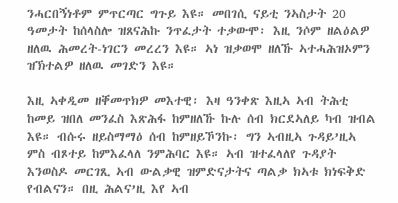ንሓርበኝነቶም ምጥርጣር ግጉይ እዩ። መበገሲ ናይቲ ንኣስታት 20 ዓመታት ከሰላስሎ ዝጸናሕኩ ንጥፈታት ተቃውሞ፡ እዚ ንሶም ዘልዕልዎ ዘለዉ ሕመረት-ነገርን መረረን እዩ። ኣነ ዝቃወሞ ዘለኹ ኣተሓሕዝኦምን ዝኽተልዎ ዘለዉ መገድን እዩ።

እዚ ኣቀዲመ ዘቐመጥክዎ መእተዊ፡ እዛ ዓንቀጽ እዚኣ ኣብ ትሕቲ ከመይ ዝበለ መንፈስ እጽሕፋ ከምዘለኹ ኩሉ ሰብ ክርደኣለይ ካብ ዝብል እዩ። ብሱሩ ዘይስማማዕ ሰብ ከምዘይኾንኩ፡ ግን ኣብዚኣ ጉዳይ’ዚኣ ምስ ብጾተይ ከምእፈላለ ንምሕባር እዩ። ኣብ ዝተፈላለየ ጉዳያት እንወስዶ መርገጺ ኣብ ውልቃዊ ዝምድናታትና ጣልቃ ክኣቱ ክነፍቅድ የብልናን። በዚ ሕልና’ዚ እየ ኣብ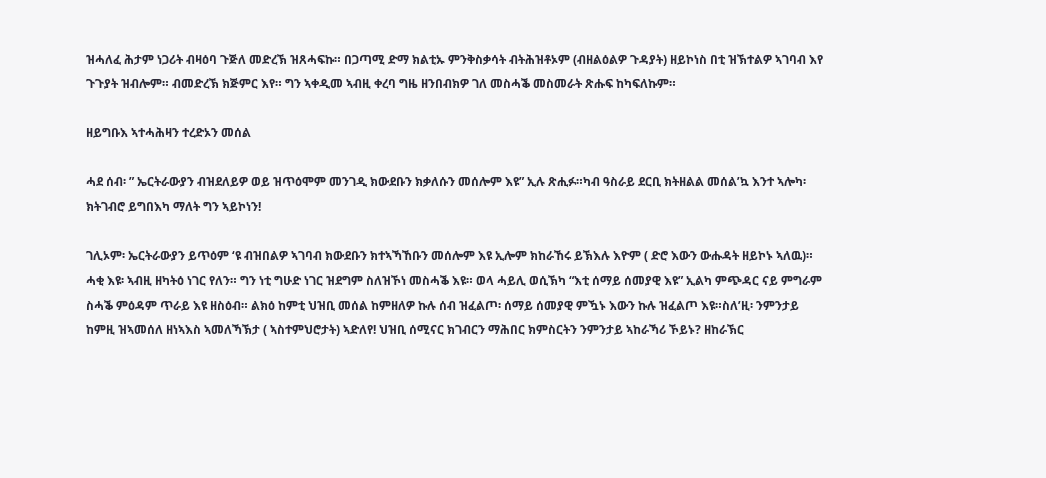ዝሓለፈ ሕታም ነጋሪት ብዛዕባ ጉጅለ መድረኽ ዝጸሓፍኩ። በጋጣሚ ድማ ክልቲኡ ምንቅስቃሳት ብትሕዝቶኦም (ብዘልዕልዎ ጉዳያት) ዘይኮነስ በቲ ዝኽተልዎ ኣገባብ እየ ጉጉያት ዝብሎም። ብመድረኽ ክጅምር እየ። ግን ኣቀዲመ ኣብዚ ቀረባ ግዜ ዘንበብክዎ ገለ መስሓቕ መስመራት ጽሑፍ ከካፍለኩም።

ዘይግቡእ ኣተሓሕዛን ተረድኦን መሰል

ሓደ ሰብ፡ ” ኤርትራውያን ብዝደለይዎ ወይ ዝጥዕሞም መንገዲ ክውደቡን ክቃለሱን መሰሎም እዩ” ኢሉ ጽሒፉ።ካብ ዓስራይ ደርቢ ክትዘልል መሰል’ኳ እንተ ኣሎካ፡ ክትገብሮ ይግበእካ ማለት ግን ኣይኮነን!

ገሊኦም፡ ኤርትራውያን ይጥዕም ‘ዩ ብዝበልዎ ኣገባብ ክውደቡን ክተኣኻኸቡን መሰሎም እዩ ኢሎም ክከራኸሩ ይኽእሉ እዮም ( ድሮ እውን ውሑዳት ዘይኮኑ ኣለዉ)። ሓቂ እዩ፡ ኣብዚ ዘካትዕ ነገር የለን። ግን ነቲ ግሁድ ነገር ዝደግም ስለዝኾነ መስሓቕ እዩ። ወላ ሓይሊ ወሲኽካ “እቲ ሰማይ ሰመያዊ እዩ” ኢልካ ምጭዳር ናይ ምግራም ስሓቕ ምዕዳም ጥራይ እዩ ዘስዕብ። ልክዕ ከምቲ ህዝቢ መሰል ከምዘለዎ ኩሉ ሰብ ዝፈልጦ፡ ሰማይ ሰመያዊ ምዃኑ እውን ኩሉ ዝፈልጦ እዩ።ስለ’ዚ፡ ንምንታይ ከምዚ ዝኣመሰለ ዘነኣእስ ኣመለኻኽታ ( ኣስተምህሮታት) ኣድለየ! ህዝቢ ሰሚናር ክገብርን ማሕበር ክምስርትን ንምንታይ ኣከራኻሪ ኾይኑ? ዘከራኽር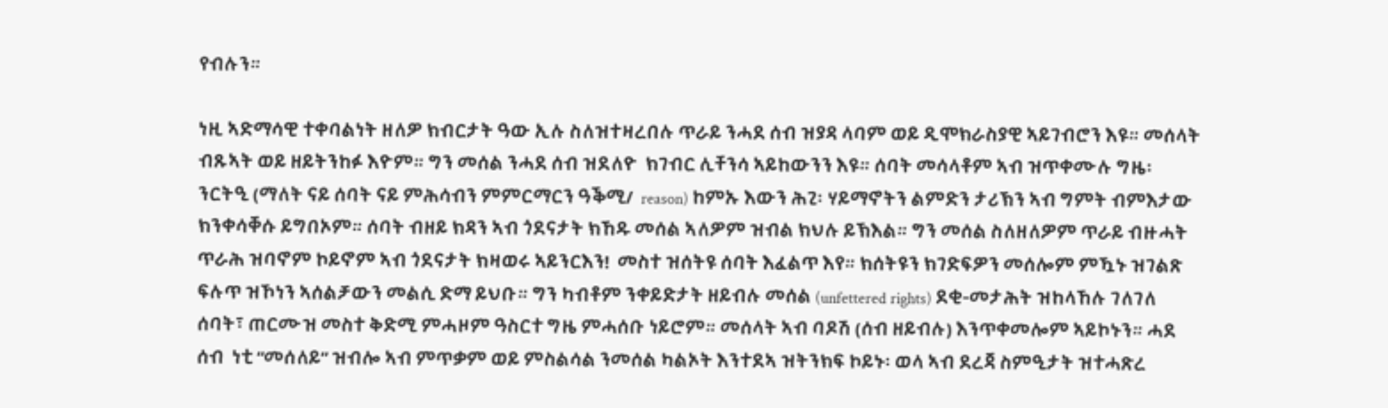የብሉን።

ነዚ ኣድማሳዊ ተቀባልነት ዘለዎ ክብርታት ዓው ኢሉ ስለዝተዛረበሉ ጥራይ ንሓደ ሰብ ዝያዳ ላባም ወይ ዲሞክራስያዊ ኣይገብሮን እዩ። መሰላት ብጹኣት ወይ ዘይትንከፉ እዮም። ግን መሰል ንሓደ ሰብ ዝደለዮ  ክገብር ሊቸንሳ ኣይከውንን እዩ። ሰባት መሳላቶም ኣብ ዝጥቀሙሉ ግዜ፡ ንርትዒ (ማለት ናይ ሰባት ናይ ምሕሳብን ምምርማርን ዓቕሚ/  reason) ከምኡ እውን ሕጊ፡ ሃይማኖትን ልምድን ታሪኽን ኣብ ግምት ብምእታው ክንቀሳቐሱ ይግበኦም። ሰባት ብዘይ ክዳን ኣብ ጎደናታት ክኸዱ መሰል ኣለዎም ዝብል ክህሉ ይኽእል። ግን መሰል ስለዘለዎም ጥራይ ብዙሓት ጥራሕ ዝባኖም ኮይኖም ኣብ ጎደናታት ክዛወሩ ኣይንርእን!  መስተ ዝሰትዩ ሰባት እፈልጥ እየ። ክሰትዩን ክገድፍዎን መሰሎም ምዃኑ ዝገልጽ ፍሉጥ ዝኾነን ኣሰልቻውን መልሲ ድማ ይህቡ። ግን ካብቶም ንቀይድታት ዘይብሉ መሰል (unfettered rights) ደቂ-መታሕት ዝከላኸሉ ገለገለ ሰባት፣ ጠርሙዝ መስተ ቅድሚ ምሓዞም ዓስርተ ግዜ ምሓሰቡ ነይሮም። መሰላት ኣብ ባዶሽ (ሰብ ዘይብሉ) እንጥቀመሎም ኣይኮኑን። ሓደ ሰብ  ነቲ “መሰለይ” ዝብሎ ኣብ ምጥቃም ወይ ምስልሳል ንመሰል ካልኦት እንተደኣ ዝትንክፍ ኮይኑ፡ ወላ ኣብ ደረጃ ስምዒታት ዝተሓጽረ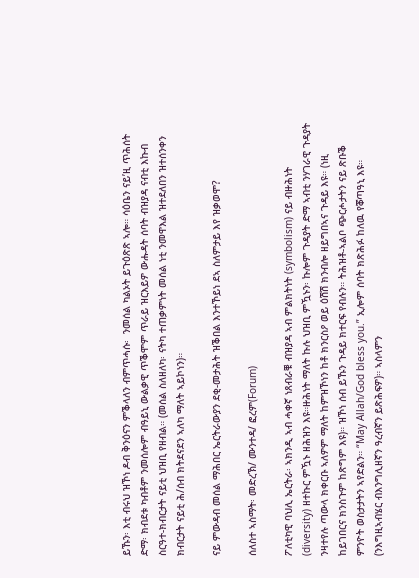ይኹን፡ እቲ ብሩህ ዝኾነ ዶብ ቅንዕናን ምቕላለን ብምጥሓሱ፡  ንመሰል ካልኦት ይጉዕጽጽ ኣሎ። ሳዕቤን ናይ’ዚ ጥሕሰት ድማ፡ ክብደቱ ካብቶም ንመሰሎም ብዓይኒ ውልቃዊ ጥቕሞም ጥራይ ዝርእይዎ ውሑዳት ሰባት ብዝያዳ ናብቲ እኩብ ስርዓተ-ክብርታት ናይቲ ህዝቢ የዘብል። (መሰል ስለዘለካ፡ ናትካ ተጠቃምነት መሰል ነቲ ንመዋእል ዝተደለበን ዝተሰንቀን ክብርታት ናይቲ ሕ/ሰብ ክትደናደን ኣለካ ማለት ኣይኮነን)።

ናይ ምውዳብ መሰል ማሕበር ኤርትራውያን ደቂ-መታሕት ዝቕበል እንተኾይነ ደኣ ስለምታይ እየ ዝቃወሞ?

ሰለስተ ኣስማት፡ መድረኽ/ ሙንተዳ/ ፎረም(Forum)

ፖለቲካዊ ባህሊ ኤርትራ፡ ኣክንዲ ኣብ ሓቀኛ ነጸብራቑ ብዝያዳ ኣብ ምልክትነት (symbolism) ናይ ብዙሕነት (diversity) ዘተኩር ምዃኑ ዘሕዝን እዩ።ዙሕነት ማለት ኩሉ ህዝቢ ምዃኑን፡ ኩሎም ጉዳያት ድማ ኣብቲ ንሃገራዊ ጉዳያት ንዛተየሉ ጣውላ ክቀርቡ ኣለዎም ማለት ከምዝኾነን ከቶ ክንርስዖ ወይ ዕሽሽ ክንብሎ ዘይግበኣና ጉዳይ እዩ። (ነዚ ከይገበርና ክንስጉም ከጽግም እዩ)። ዝኾነ ሰብ ይኹን ጉዳይ ክተርፍ የብሉን። ትሕዝቶ-ኣልቦ ጭርሖታትን ናይ ጽቡቕ ምንዮት ወስታታትን ኣየድልን። “May Allah/God bless you.” ኢሎም ሰባት ክጽሕፉ ከለዉ የቖጣዓኒ እዩ። (ንእግዚኣብሄር ብእንግሊዘኛን ዓረብኛን ይጽሕፍዎ)። ኣስላምን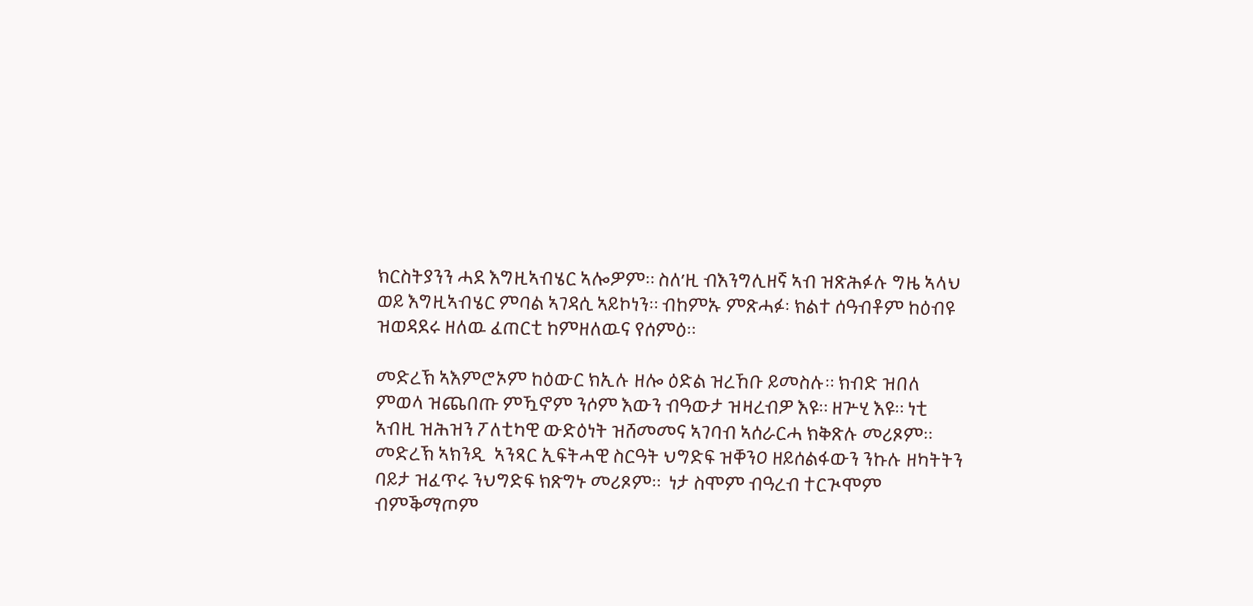ክርስትያንን ሓደ እግዚኣብሄር ኣሎዎም። ስለ’ዚ ብእንግሊዘኛ ኣብ ዝጽሕፉሉ ግዜ ኣላህ ወይ እግዚኣብሄር ምባል ኣገዳሲ ኣይኮነን። ብከምኡ ምጽሓፉ፡ ክልተ ሰዓብቶም ከዕብዩ ዝወዳደሩ ዘለዉ ፈጠርቲ ከምዘለዉና የሰምዕ።

መድረኽ ኣእምሮኦም ከዕውር ክኢሉ ዘሎ ዕድል ዝረኸቡ ይመስሉ። ክብድ ዝበለ ምወላ ዝጨበጡ ምዃኖም ንሶም እውን ብዓውታ ዝዛረብዎ እዩ። ዘጕሂ እዩ። ነቲ ኣብዚ ዝሕዝን ፖለቲካዊ ውድዕነት ዝሸመመና ኣገባብ ኣሰራርሓ ክቅጽሉ መሪጾም። መድረኽ ኣክንዲ  ኣንጻር ኢፍትሓዊ ስርዓት ህግድፍ ዝቐንዐ ዘይሰልፋውን ንኩሉ ዘካትትን ባይታ ዝፈጥሩ ንህግድፍ ክጽግኑ መሪጾም።  ነታ ስሞም ብዓረብ ተርጒሞም ብምቕማጦም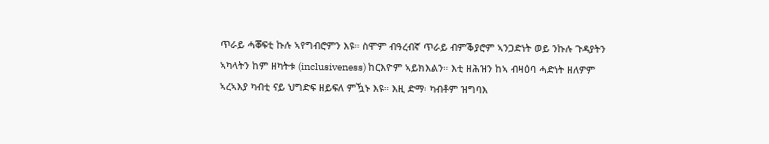ጥራይ ሓቖፍቲ ኩሉ ኣየግብሮምን እዩ። ስሞም ብዓረብኛ ጥራይ ብምቕያሮም ኣንጋድነት ወይ ንኩሉ ጉዳያትን ኣካላትን ከም ዘካትቱ (inclusiveness) ከርእዮም ኣይክእልን። እቲ ዘሕዝን ከኣ ብዛዕባ ሓድነት ዘለዎም ኣረኣእያ ካብቲ ናይ ህግድፍ ዘይፍለ ምዃኑ እዩ። እዚ ድማ፡ ካብቶም ዝግባእ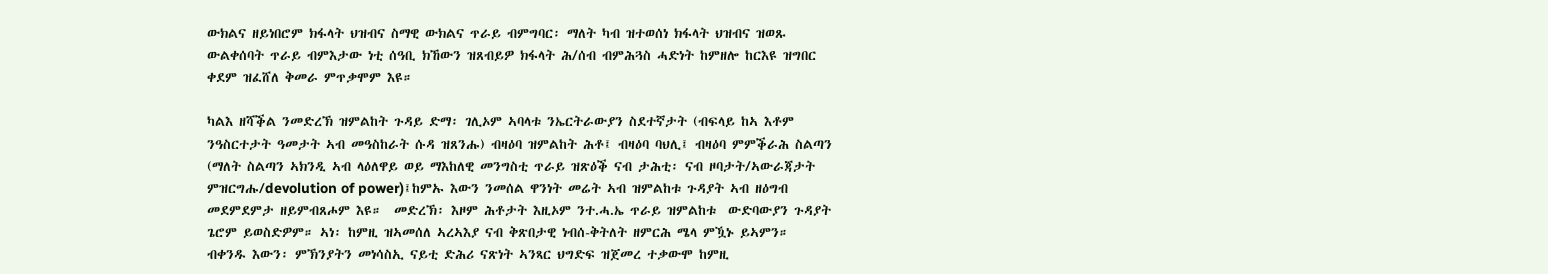ውክልና ዘይነበሮም ክፋላት ህዝብና ስማዊ ውክልና ጥራይ ብምግባር፡ ማለት ካብ ዝተወሰነ ክፋላት ህዝብና ዝወጹ ውልቀሰባት ጥራይ ብምእታው ነቲ ሰዓቢ ክኸውን ዝጸብይዎ ክፋላት ሕ/ሰብ ብምሕጓስ ሓድነት ከምዘሎ ከርእዩ ዝግበር ቀደም ዝፈሸለ ቅመራ ምጥቃሞም እዩ።

ካልእ ዘሻቕል ንመድረኽ ዝምልከት ጉዳይ ድማ፡ ገሊኦም ኣባላቱ ንኤርትራውያን ስደተኛታት (ብፍላይ ከኣ እቶም ንዓስርተታት ዓመታት ኣብ መዓስከራት ሱዳ ዝጸንሑ) ብዛዕባ ዝምልከት ሕቶ፤ ብዛዕባ ባህሊ፤ ብዛዕባ ምምቕራሕ ስልጣን (ማለት ስልጣን ኣክንዲ ኣብ ላዕለዋይ ወይ ማእከለዊ መንግስቲ ጥራይ ዝጽዕቕ ናብ ታሕቲ፡ ናብ ዞባታት/ኣውራጃታት ምዝርግሑ/devolution of power)፤ከምኡ እውን ንመሰል ዋንነት መሬት ኣብ ዝምልከቱ ጉዳያት ኣብ ዘዕግብ መደምደምታ ዘይምብጸሖም እዩ።  መድረኽ፡ እዞም ሕቶታት እዚኦም ንተ.ሓ.ኤ ጥራይ ዝምልከቱ  ውድባውያን ጉዳያት ጌሮም ይወስድዎም። ኣነ፡ ከምዚ ዝኣመሰለ ኣረኣእያ ናብ ቅጽበታዊ ነብሰ-ቅትለት ዘምርሕ ሜላ ምዃኑ ይኣምን።  ብቀንዱ እውን፡ ምኽንያትን መነሳስኢ ናይቲ ድሕሪ ናጽነት ኣንጻር ህግድፍ ዝጀመረ ተቃውሞ ከምዚ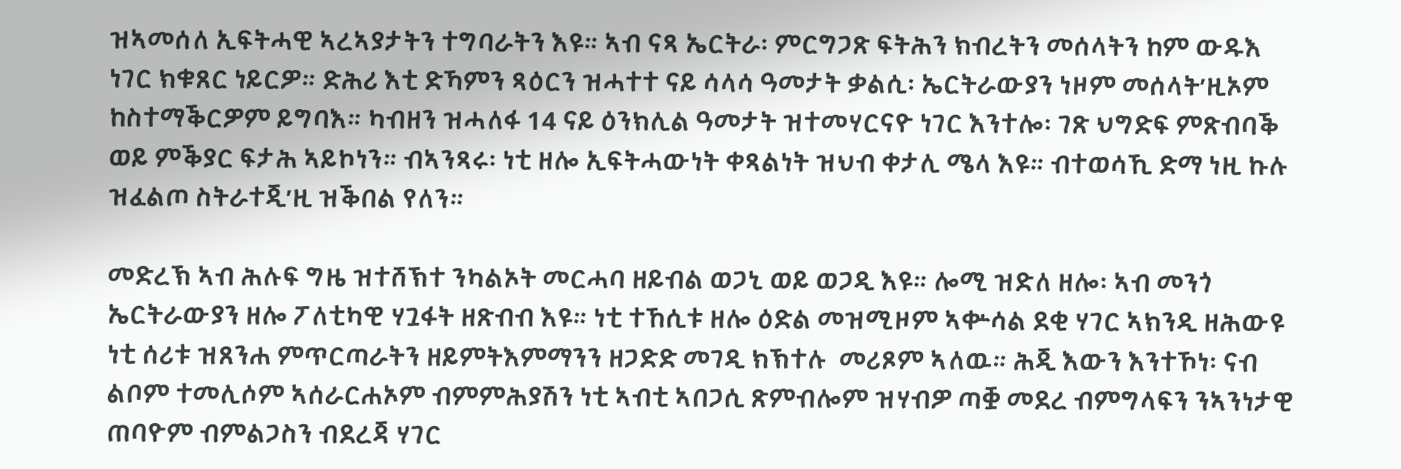ዝኣመሰለ ኢፍትሓዊ ኣረኣያታትን ተግባራትን እዩ። ኣብ ናጻ ኤርትራ፡ ምርግጋጽ ፍትሕን ክብረትን መሰላትን ከም ውዱእ ነገር ክቁጸር ነይርዎ። ድሕሪ እቲ ድኻምን ጻዕርን ዝሓተተ ናይ ሳላሳ ዓመታት ቃልሲ፡ ኤርትራውያን ነዞም መሰላት’ዚኦም ከስተማቕርዎም ይግባእ። ካብዘን ዝሓለፋ 14 ናይ ዕንክሊል ዓመታት ዝተመሃርናዮ ነገር እንተሎ፡ ገጽ ህግድፍ ምጽብባቕ ወይ ምቕያር ፍታሕ ኣይኮነን። ብኣንጻሩ፡ ነቲ ዘሎ ኢፍትሓውነት ቀጻልነት ዝህብ ቀታሊ ሜላ እዩ። ብተወሳኺ ድማ ነዚ ኩሉ ዝፈልጦ ስትራተጂ’ዚ ዝቕበል የለን።

መድረኽ ኣብ ሕሉፍ ግዜ ዝተሸኽተ ንካልኦት መርሓባ ዘይብል ወጋኒ ወይ ወጋዲ እዩ። ሎሚ ዝድለ ዘሎ፡ ኣብ መንጎ ኤርትራውያን ዘሎ ፖለቲካዊ ሃጓፋት ዘጽብብ እዩ። ነቲ ተኸሲቱ ዘሎ ዕድል መዝሚዞም ኣቍሳል ደቂ ሃገር ኣክንዲ ዘሕውዩ ነቲ ሰሪቱ ዝጸንሐ ምጥርጣራትን ዘይምትእምማንን ዘጋድድ መገዲ ክኽተሉ  መሪጾም ኣለዉ። ሕጂ እውን እንተኾነ፡ ናብ ልቦም ተመሊሶም ኣሰራርሐኦም ብምምሕያሽን ነቲ ኣብቲ ኣበጋሲ ጽምብሎም ዝሃብዎ ጣቛ መደረ ብምግላፍን ንኣንነታዊ ጠባዮም ብምልጋስን ብደረጃ ሃገር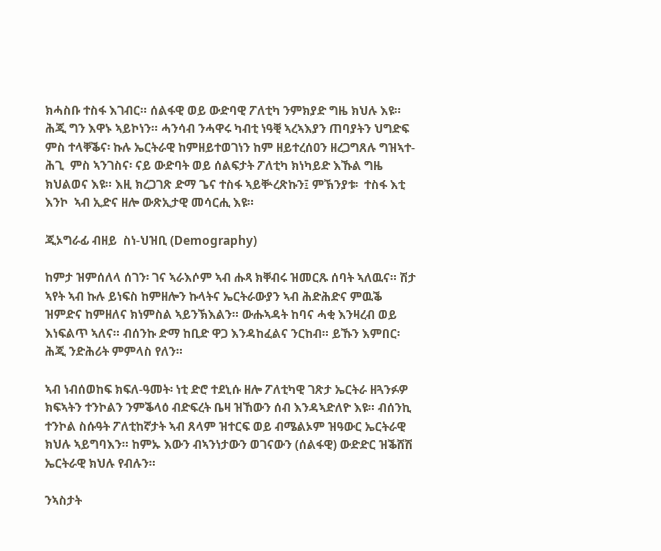ክሓስቡ ተስፋ እገብር። ሰልፋዊ ወይ ውድባዊ ፖለቲካ ንምክያድ ግዜ ክህሉ እዩ። ሕጂ ግን እዋኑ ኣይኮነን። ሓንሳብ ንሓዋሩ ካብቲ ነዓቒ ኣረኣእያን ጠባያትን ህግድፍ ምስ ተላቐቕና፡ ኩሉ ኤርትራዊ ከምዘይተወገነን ከም ዘይተረሰዐን ዘረጋግጸሉ ግዝኣተ-ሕጊ  ምስ ኣንገስና፡ ናይ ውድባት ወይ ሰልፍታት ፖለቲካ ክነካይድ እኹል ግዜ ክህልወና እዩ። እዚ ክረጋገጽ ድማ ጌና ተስፋ ኣይቝረጽኩን፤ ምኽንያቱ፡  ተስፋ እቲ እንኮ  ኣብ ኢድና ዘሎ ውጽኢታዊ መሳርሒ እዩ።

ጂኦግራፊ ብዘይ  ስነ-ህዝቢ (Demography)

ከምታ ዝምሰለላ ሰገን፡ ገና ኣራእሶም ኣብ ሑጻ ክቐብሩ ዝመርጹ ሰባት ኣለዉና። ሽታ ኣየት ኣብ ኩሉ ይነፍስ ከምዘሎን ኩላትና ኤርትራውያን ኣብ ሕድሕድና ምዉቕ ዝምድና ከምዘለና ክነምስል ኣይንኽእልን። ውሑኣዳት ከባና ሓቂ እንዛረብ ወይ እነፍልጥ ኣለና። ብሰንኩ ድማ ከቢድ ዋጋ እንዳከፈልና ንርከብ። ይኹን እምበር፡ ሕጂ ንድሕሪት ምምላስ የለን።

ኣብ ነብሰወከፍ ክፍለ-ዓመት፡ ነቲ ድሮ ተደኒሱ ዘሎ ፖለቲካዊ ገጽታ ኤርትራ ዘጓንፉዎ ክፍኣትን ተንኮልን ንምቕላዕ ብድፍረት ቤዛ ዝኸውን ሰብ እንዳኣድለዮ እዩ። ብሰንኪ ተንኮል ስሱዓት ፖለቲከኛታት ኣብ ጸላም ዝተርፍ ወይ ብሜልኦም ዝዓውር ኤርትራዊ ክህሉ ኣይግባእን። ከምኡ እውን ብኣንነታውን ወገናውን (ሰልፋዊ) ውድድር ዝቕሸሽ ኤርትራዊ ክህሉ የብሉን።

ንኣስታት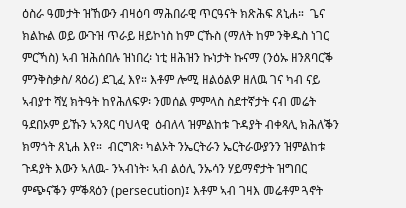ዕስራ ዓመታት ዝኸውን ብዛዕባ ማሕበራዊ ጥርዓናት ክጽሕፍ ጸኒሐ።  ጌና ክልኩል ወይ ውጉዝ ጥራይ ዘይኮነስ ከም ርኹስ (ማለት ከም ንቅዱስ ነገር ምርኻስ) ኣብ ዝሕሰበሉ ዝነበረ፡ ነቲ ዘሕዝን ኩነታት ኩናማ (ንዕኡ ዘንጸባርቕ ምንቅስቃስ/ ጻዕሪ) ደጊፈ እየ። እቶም ሎሚ ዘልዕልዎ ዘለዉ ገና ካብ ናይ ኣብያተ ሻሂ ክትዓት ከየሕለፍዎ፡ ንመሰል ምምላስ ስደተኛታት ናብ መሬት ዓደበኦም ይኹን ኣንጻር ባህላዊ  ዕብለላ ዝምልከቱ ጉዳያት ብቀጻሊ ክሕለቕን ክማጎት ጸኒሐ እየ።  ብርግጽ፡ ካልኦት ንኤርትራን ኤርትራውያንን ዝምልከቱ ጉዳያት እውን ኣለዉ- ንኣብነት፡ ኣብ ልዕሊ ንኡሳን ሃይማኖታት ዝግበር ምጭናቕን ምቕጻዕን (persecution)፤ እቶም ኣብ ገዛእ መሬቶም ጓኖት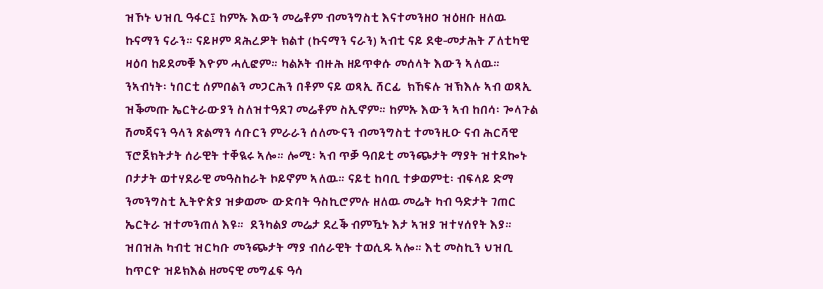ዝኾኑ ህዝቢ ዓፋር፤ ከምኡ እውን መሬቶም ብመንግስቲ እናተመንዘዐ ዝዕዘቡ ዘለዉ ኩናማን ናራን። ናይዞም ዳሕረዎት ክልተ (ኩናማን ናራን) ኣብቲ ናይ ደቂ-መታሕት ፖለቲካዊ ዛዕባ ከይደመቑ እዮም ሓሊፎም። ካልኦት ብዙሕ ዘይጥቀሱ መሰላት እውን ኣለዉ። ንኣብነት፡ ነበርቲ ሰምበልን መጋርሕን በቶም ናይ ወጻኢ ሸርፊ  ክኸፍሉ ዝኽእሉ ኣብ ወጻኢ ዝቕመጡ ኤርትራውያን ስለዝተዓደገ መሬቶም ስኢኖም። ከምኡ እውን ኣብ ከበሳ፡ ጐላጉል ሽመጃናን ዓላን ጽልማን ሳቡርን ምራራን ሰለሙናን ብመንግስቲ ተመንዚዑ ናብ ሕርሻዊ ፕሮጀክትታት ሰራዊት ተቐዪሩ ኣሎ። ሎሚ፡ ኣብ ጥቓ ዓበይቲ መንጭታት ማያት ዝተደኰኑ ቦታታት ወተሃደራዊ መዓስከራት ኮይኖም ኣለዉ። ናይቲ ከባቢ ተቃወምቲ፡ ብፍላይ ድማ ንመንግስቲ ኢትዮጵያ ዝቃወሙ ውድባት ዓስኪሮምሉ ዘለዉ መሬት ካብ ዓድታት ገጠር ኤርትራ ዝተመንጠለ እዩ።  ደንካልያ መሬታ ደረቕ ብምዃኑ እታ ኣዝያ ዝተሃሰየት እያ። ዝበዝሕ ካብቲ ዝርካቡ መንጭታት ማያ ብሰራዊት ተወሲዱ ኣሎ። እቲ መስኪን ህዝቢ ከጥርዮ ዝይክእል ዘመናዊ መግፈፍ ዓሳ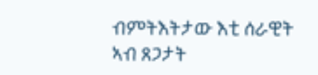ብምትእትታው እቲ ሰራዊት ኣብ ጸጋታት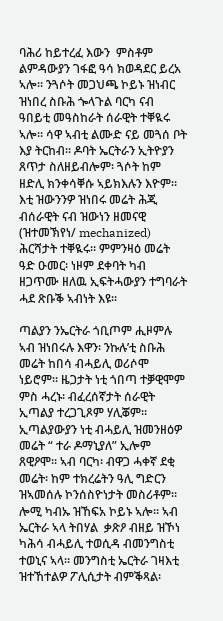ባሕሪ ከይተረፈ እውን  ምስቶም ልምዳውያን ገፋፎ ዓሳ ክወዳደር ይረአ ኣሎ። ንጓሶት መጋህጫ ኮይኑ ዝነብር ዝነበረ ስቡሕ ጐላጉል ባርካ ናብ ዓበይቲ መዓስከራት ሰራዊት ተቐዪሩ ኣሎ። ሳዋ ኣብቲ ልሙድ ናይ መጓሰ ቦት እያ ትርከብ። ዶባት ኤርትራን ኢትዮያን ጸጥታ ስለዘይብሎም፡ ጓሶት ከም ዘድሊ ክንቀሳቐሱ ኣይክእሉን እዮም። እቲ ዝውንንዎ ዝነበሩ መሬት ሕጂ ብሰራዊት ናብ ዝውነን ዘመናዊ (ዝተመኽየነ/ mechanized) ሕርሻታት ተቐዪሩ። ምምንዛዕ መሬት ዓድ ዑመር፡ ነዞም ደቀባት ካብ ዘጋጥሙ ዘለዉ ኢፍትሓውያን ተግባራት ሓደ ጽቡቕ ኣብነት እዩ።

ጣልያን ንኤርትራ ጎቢጦም ሒዞምሉ ኣብ ዝነበሩሉ እዋን፡ ንኩሉ’ቲ ስቡሕ መሬት ከበሳ ብሓይሊ ወሪሶሞ ነይሮም። ዜጋታት ነቲ ጎበጣ ተቓዊሞም ምስ ሓረኑ፡ ብፈረሰኛታት ሰራዊት ኢጣልያ ተረጋጊጾም ሃሊቖም። ኢጣልያውያን ነቲ ብሓይሊ ዝመንዘዕዎ መሬት “ ተራ ዶማኒያለ” ኢሎም ጸዊዖሞ። ኣብ ባርካ፡ ብዋጋ ሓቀኛ ደቂ መሬት፡ ከም ተክረሬትን ዓሊ ግድርን ዝኣመሰሉ ኮንሰስዮነታት መስሪቶም። ሎሚ ካብኡ ዝኸፍአ ኮይኑ ኣሎ። ኣብ ኤርትራ ኣላ ትበሃል  ቃጽዖ ብዘይ ዝኾነ ካሕሳ ብሓይሊ ተወሲዳ ብመንግስቲ ተወኒና ኣላ። መንግስቲ ኤርትራ ገዛእቲ ዝተኸተልዎ ፖሊሲታት ብምቕጻል፡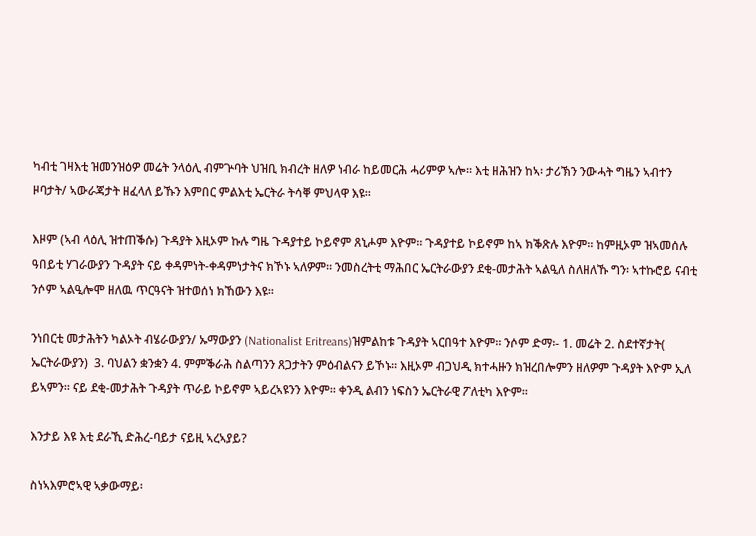ካብቲ ገዛእቲ ዝመንዝዕዎ መሬት ንላዕሊ ብምጕባት ህዝቢ ክብረት ዘለዎ ነብራ ከይመርሕ ሓሪምዎ ኣሎ። እቲ ዘሕዝን ከኣ፡ ታሪኽን ንውሓት ግዜን ኣብተን ዞባታት/ ኣውራጃታት ዘፈላለ ይኹን እምበር ምልእቲ ኤርትራ ትሳቐ ምህላዋ እዩ።

እዞም (ኣብ ላዕሊ ዝተጠቕሱ) ጉዳያት እዚኦም ኩሉ ግዜ ጉዳያተይ ኮይኖም ጸኒሖም እዮም። ጉዳያተይ ኮይኖም ከኣ ክቕጽሉ እዮም። ከምዚኦም ዝኣመሰሉ ዓበይቲ ሃገራውያን ጉዳያት ናይ ቀዳምነት-ቀዳምነታትና ክኾኑ ኣለዎም። ንመስረትቲ ማሕበር ኤርትራውያን ደቂ-መታሕት ኣልዒለ ስለዘለኹ ግን፡ ኣተኩሮይ ናብቲ ንሶም ኣልዒሎሞ ዘለዉ ጥርዓናት ዝተወሰነ ክኸውን እዩ።

ንነበርቲ መታሕትን ካልኦት ብሄራውያን/ ኡማውያን (Nationalist Eritreans)ዝምልከቱ ጉዳያት ኣርበዓተ እዮም። ንሶም ድማ፡- 1. መሬት 2. ስደተኛታት( ኤርትራውያን)  3. ባህልን ቋንቋን 4. ምምቕራሕ ስልጣንን ጸጋታትን ምዕብልናን ይኾኑ። እዚኦም ብጋህዲ ክተሓዙን ክዝረበሎምን ዘለዎም ጉዳያት እዮም ኢለ ይኣምን። ናይ ደቂ-መታሕት ጉዳያት ጥራይ ኮይኖም ኣይረኣዩንን እዮም። ቀንዲ ልብን ነፍስን ኤርትራዊ ፖለቲካ እዮም።

እንታይ እዩ እቲ ደራኺ ድሕረ-ባይታ ናይዚ ኣረኣያይ?

ስነኣእምሮኣዊ ኣቃውማይ፡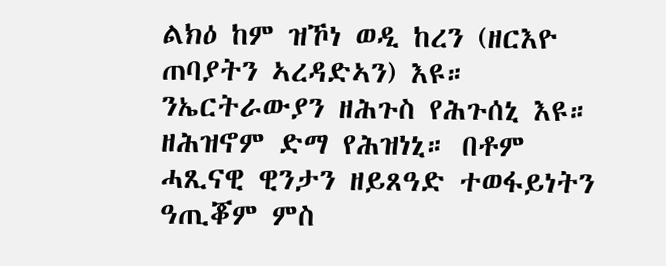ልክዕ ከም ዝኾነ ወዲ ከረን (ዘርእዮ ጠባያትን ኣረዳድኣን) እዩ። ንኤርትራውያን ዘሕጉስ የሕጉሰኒ እዩ። ዘሕዝኖም ድማ የሕዝነኒ። በቶም ሓጺናዊ ዊንታን ዘይጸዓድ ተወፋይነትን ዓጢቖም ምስ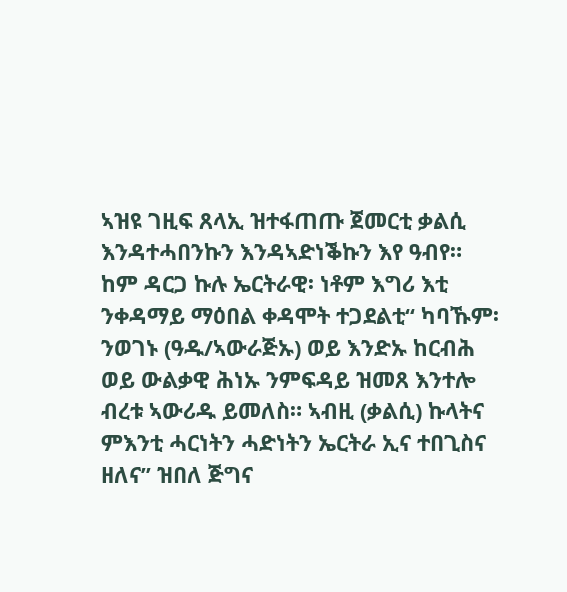ኣዝዩ ገዚፍ ጸላኢ ዝተፋጠጡ ጀመርቲ ቃልሲ እንዳተሓበንኩን እንዳኣድነቕኩን እየ ዓብየ። ከም ዳርጋ ኩሉ ኤርትራዊ፡ ነቶም እግሪ እቲ ንቀዳማይ ማዕበል ቀዳሞት ተጋደልቲ“ ካባኹም፡ ንወገኑ (ዓዱ/ኣውራጅኡ) ወይ እንድኡ ከርብሕ ወይ ውልቃዊ ሕነኡ ንምፍዳይ ዝመጸ እንተሎ ብረቱ ኣውሪዱ ይመለስ። ኣብዚ (ቃልሲ) ኩላትና ምእንቲ ሓርነትን ሓድነትን ኤርትራ ኢና ተበጊስና ዘለና” ዝበለ ጅግና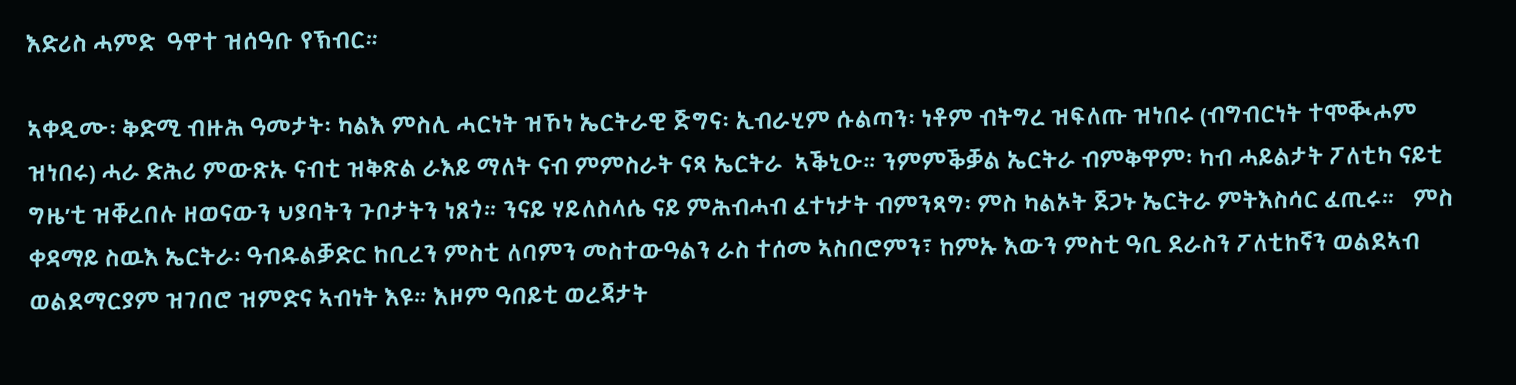እድሪስ ሓምድ  ዓዋተ ዝሰዓቡ የኽብር።

ኣቀዲሙ፡ ቅድሚ ብዙሕ ዓመታት፡ ካልእ ምስሊ ሓርነት ዝኾነ ኤርትራዊ ጅግና፡ ኢብራሂም ሱልጣን፡ ነቶም ብትግረ ዝፍለጡ ዝነበሩ (ብግብርነት ተሞቚሖም ዝነበሩ) ሓራ ድሕሪ ምውጽኡ ናብቲ ዝቅጽል ራእይ ማለት ናብ ምምስራት ናጻ ኤርትራ  ኣቕኒዑ። ንምምቕቓል ኤርትራ ብምቅዋም፡ ካብ ሓይልታት ፖለቲካ ናይቲ ግዜ’ቲ ዝቐረበሉ ዘወናውን ህያባትን ጉቦታትን ነጸጎ። ንናይ ሃይለስላሴ ናይ ምሕብሓብ ፈተነታት ብምንጻግ፡ ምስ ካልኦት ጀጋኑ ኤርትራ ምትእስሳር ፈጢሩ።   ምስ ቀዳማይ ስዉእ ኤርትራ፡ ዓብዱልቓድር ከቢረን ምስቲ ለባምን መስተውዓልን ራስ ተሰመ ኣስበሮምን፣ ከምኡ እውን ምስቲ ዓቢ ደራስን ፖለቲከኛን ወልደኣብ ወልደማርያም ዝገበሮ ዝምድና ኣብነት እዩ። እዞም ዓበይቲ ወረጃታት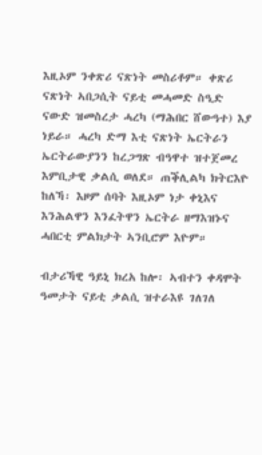እዚኦም ንቀጽሪ ናጽነት መስሪቶም። ቀጽሪ ናጽነት ኣበጋሲት ናይቲ መሓመድ ስዒድ ናውድ ዝመስረታ ሓረካ (ማሕበር ሸውዓተ) እያ ነይራ። ሓረካ ድማ እቲ ናጽነት ኤርትራን ኤርትራውያንን ከረጋግጽ ብዓዋተ ዝተጀመረ እምቢታዊ ቃልሲ ወለደ። ጠቕሊልካ ክትርእዮ ከለኻ፡ እዞም ሰባት እዚኦም ነታ ቀኒእና እንሕልዋን እንፈትዋን ኤርትራ ዘማእዝኑና ሓበርቲ ምልክታት ኣንቢሮም እዮም።

ብታሪኻዊ ዓይኒ ክረአ ከሎ፡ ኣብተን ቀዳሞት ዓመታት ናይቲ ቃልሲ ዝተራእዩ ገለገለ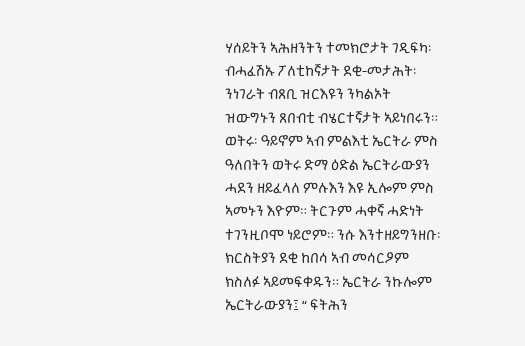ሃሰይትን ኣሕዘንትን ተመክሮታት ገዲፍካ፡ ብሓፈሽኡ ፖለቲከኛታት ደቂ-መታሕት፡ ንነገራት ብጸቢ ዝርእዩን ንካልኦት ዝውግኑን ጸበብቲ ብሄርተኛታት ኣይነበሩን። ወትሩ፡ ዓይኖም ኣብ ምልእቲ ኤርትራ ምስ ዓለበትን ወትሩ ድማ ዕድል ኤርትራውያን ሓደን ዘይፈላለ ምሉእን እዩ ኢሎም ምስ ኣመኑን እዮም። ትርጉም ሓቀኛ ሓድነት ተገንዚቦሞ ነይሮም። ንሱ እንተዘይግንዘቡ፡ ክርስትያን ደቂ ከበሳ ኣብ መሳርዖም ክስለፉ ኣይመፍቀዱን። ኤርትራ ንኩሎም ኤርትራውያን፤ “ ፍትሕን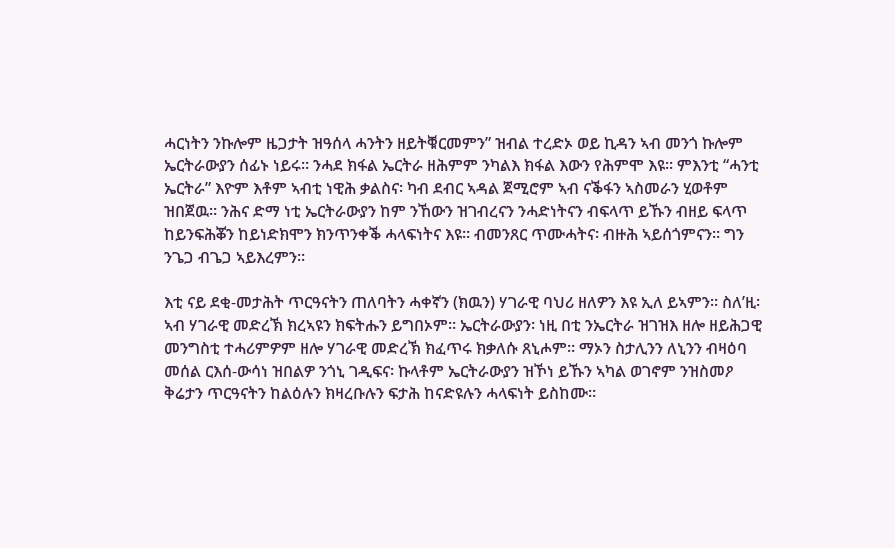ሓርነትን ንኩሎም ዜጋታት ዝዓሰላ ሓንትን ዘይትቑርመምን” ዝብል ተረድኦ ወይ ኪዳን ኣብ መንጎ ኩሎም ኤርትራውያን ሰፊኑ ነይሩ። ንሓደ ክፋል ኤርትራ ዘሕምም ንካልእ ክፋል እውን የሕምሞ እዩ። ምእንቲ “ሓንቲ ኤርትራ” እዮም እቶም ኣብቲ ነዊሕ ቃልስና፡ ካብ ደብር ኣዳል ጀሚሮም ኣብ ናቕፋን ኣስመራን ሂወቶም ዝበጀዉ። ንሕና ድማ ነቲ ኤርትራውያን ከም ንኸውን ዝገብረናን ንሓድነትናን ብፍላጥ ይኹን ብዘይ ፍላጥ ከይንፍሕቖን ከይነድክሞን ክንጥንቀቕ ሓላፍነትና እዩ። ብመንጸር ጥሙሓትና፡ ብዙሕ ኣይሰጎምናን። ግን ንጌጋ ብጌጋ ኣይእረምን።

እቲ ናይ ደቂ-መታሕት ጥርዓናትን ጠለባትን ሓቀኛን (ክዉን) ሃገራዊ ባህሪ ዘለዎን እዩ ኢለ ይኣምን። ስለ’ዚ፡ ኣብ ሃገራዊ መድረኽ ክረኣዩን ክፍትሑን ይግበኦም። ኤርትራውያን፡ ነዚ በቲ ንኤርትራ ዝገዝእ ዘሎ ዘይሕጋዊ መንግስቲ ተሓሪምዎም ዘሎ ሃገራዊ መድረኽ ክፈጥሩ ክቃለሱ ጸኒሖም። ማኦን ስታሊንን ለኒንን ብዛዕባ መሰል ርእሰ-ውሳነ ዝበልዎ ንጎኒ ገዲፍና፡ ኩላቶም ኤርትራውያን ዝኾነ ይኹን ኣካል ወገኖም ንዝስመዖ ቅሬታን ጥርዓናትን ከልዕሉን ክዛረቡሉን ፍታሕ ከናድዩሉን ሓላፍነት ይስከሙ።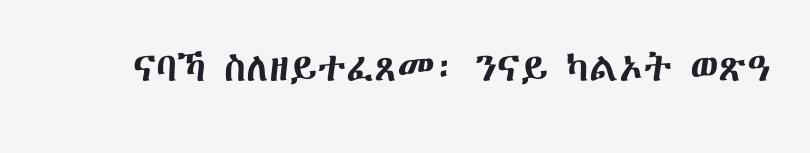ናባኻ ስለዘይተፈጸመ፡ ንናይ ካልኦት ወጽዓ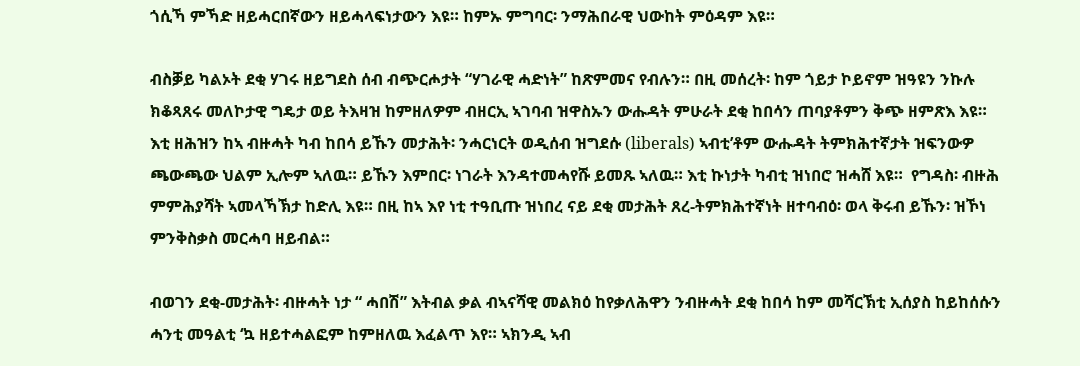ጎሲኻ ምኻድ ዘይሓርበኛውን ዘይሓላፍነታውን እዩ። ከምኡ ምግባር፡ ንማሕበራዊ ህውከት ምዕዳም እዩ።

ብስቓይ ካልኦት ደቂ ሃገሩ ዘይግደስ ሰብ ብጭርሖታት “ሃገራዊ ሓድነት” ከጽምመና የብሉን። በዚ መሰረት፡ ከም ጎይታ ኮይኖም ዝዓዩን ንኩሉ ክቆጻጸሩ መለኮታዊ ግዴታ ወይ ትእዛዝ ከምዘለዎም ብዘርኢ ኣገባብ ዝዋስኡን ውሑዳት ምሁራት ደቂ ከበሳን ጠባያቶምን ቅጭ ዘምጽእ እዩ። እቲ ዘሕዝን ከኣ ብዙሓት ካብ ከበሳ ይኹን መታሕት፡ ንሓርነርት ወዲሰብ ዝግደሱ (liberals) ኣብቲ’ቶም ውሑዳት ትምክሕተኛታት ዝፍንውዎ ጫውጫው ህልም ኢሎም ኣለዉ። ይኹን እምበር፡ ነገራት እንዳተመሓየሹ ይመጹ ኣለዉ። እቲ ኩነታት ካብቲ ዝነበሮ ዝሓሸ እዩ።  የግዳስ፡ ብዙሕ ምምሕያሻት ኣመላኻኽታ ከድሊ እዩ። በዚ ከኣ እየ ነቲ ተዓቢጡ ዝነበረ ናይ ደቂ መታሕት ጸረ-ትምክሕተኛነት ዘተባብዕ፡ ወላ ቅሩብ ይኹን፡ ዝኾነ ምንቅስቃስ መርሓባ ዘይብል።

ብወገን ደቂ-መታሕት፡ ብዙሓት ነታ “ ሓበሽ” እትብል ቃል ብኣናሻዊ መልክዕ ከየቃለሕዋን ንብዙሓት ደቂ ከበሳ ከም መሻርኽቲ ኢሰያስ ከይከሰሱን ሓንቲ መዓልቲ ‘ኳ ዘይተሓልፎም ከምዘለዉ እፈልጥ እየ። ኣክንዲ ኣብ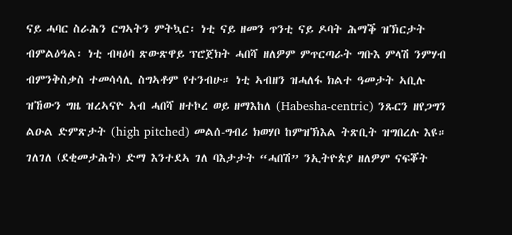ናይ ሓባር ስራሕን ርግኣትን ምትኳር፡ ነቲ ናይ ዘመን ጥንቲ ናይ ዶባት ሕማቕ ዝኽርታት ብምልዕዓል፡ ነቲ ብዛዕባ ጽውጽዋይ ፕሮጀክት ሓበሻ ዘለዎም ምጥርጣራት ግቡእ ምላሽ ንምሃብ ብምንቅስቃስ ተመሳሳሊ ስግኣቶም የተንብሁ። ነቲ ኣብዘን ዝሓለፋ ክልተ ዓመታት ኣቢሉ ዝኸውን ግዜ ዝረኣናዮ ኣብ ሓበሻ ዘተኮረ ወይ ዘማእከለ (Habesha-centric) ንጹርን ዘየጋግን ልዑል ድምጽታት (high pitched) መልሰ-ግብሪ ክወሃቦ ከምዝኽእል ትጽቢት ዝግበረሉ እዩ። ገለገለ (ደቂመታሕት) ድማ እንተደኣ ገለ ባእታታት “ሓበሽ” ንኢትዮጵያ ዘለዎም ናፍቖት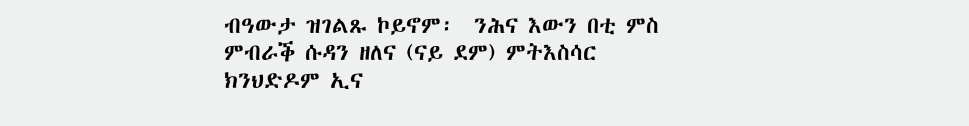ብዓውታ ዝገልጹ ኮይኖም፡  ንሕና እውን በቲ ምስ ምብራቕ ሱዳን ዘለና (ናይ ደም) ምትእስሳር ክንህድዶም ኢና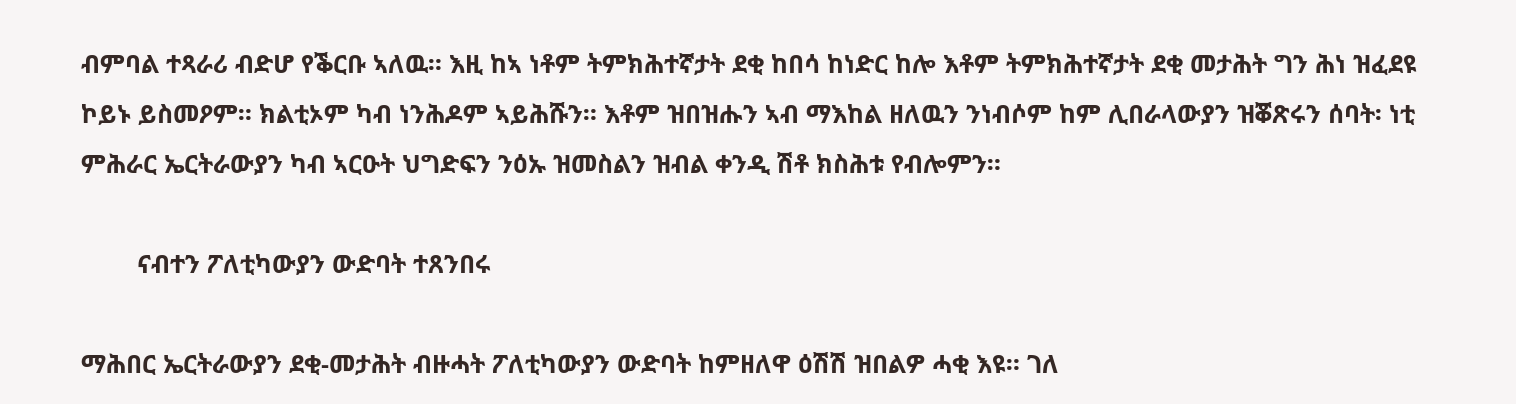ብምባል ተጻራሪ ብድሆ የቕርቡ ኣለዉ። እዚ ከኣ ነቶም ትምክሕተኛታት ደቂ ከበሳ ከነድር ከሎ እቶም ትምክሕተኛታት ደቂ መታሕት ግን ሕነ ዝፈደዩ ኮይኑ ይስመዖም። ክልቲኦም ካብ ነንሕዶም ኣይሕሹን። እቶም ዝበዝሑን ኣብ ማእከል ዘለዉን ንነብሶም ከም ሊበራላውያን ዝቖጽሩን ሰባት፡ ነቲ ምሕራር ኤርትራውያን ካብ ኣርዑት ህግድፍን ንዕኡ ዝመስልን ዝብል ቀንዲ ሽቶ ክስሕቱ የብሎምን።

        ናብተን ፖለቲካውያን ውድባት ተጸንበሩ

ማሕበር ኤርትራውያን ደቂ-መታሕት ብዙሓት ፖለቲካውያን ውድባት ከምዘለዋ ዕሽሽ ዝበልዎ ሓቂ እዩ። ገለ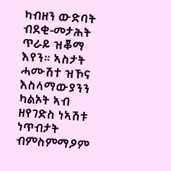ካብዘን ውድባት ብደቂ-መታሕት ጥራይ ዝቖማ እየን። ኣስታት ሓሙሽተ ዝኾና እስላማውያንን ካልኦት ኣብ ዘየገድስ ነኣሽቱ ነጥብታት ብምስምማዖም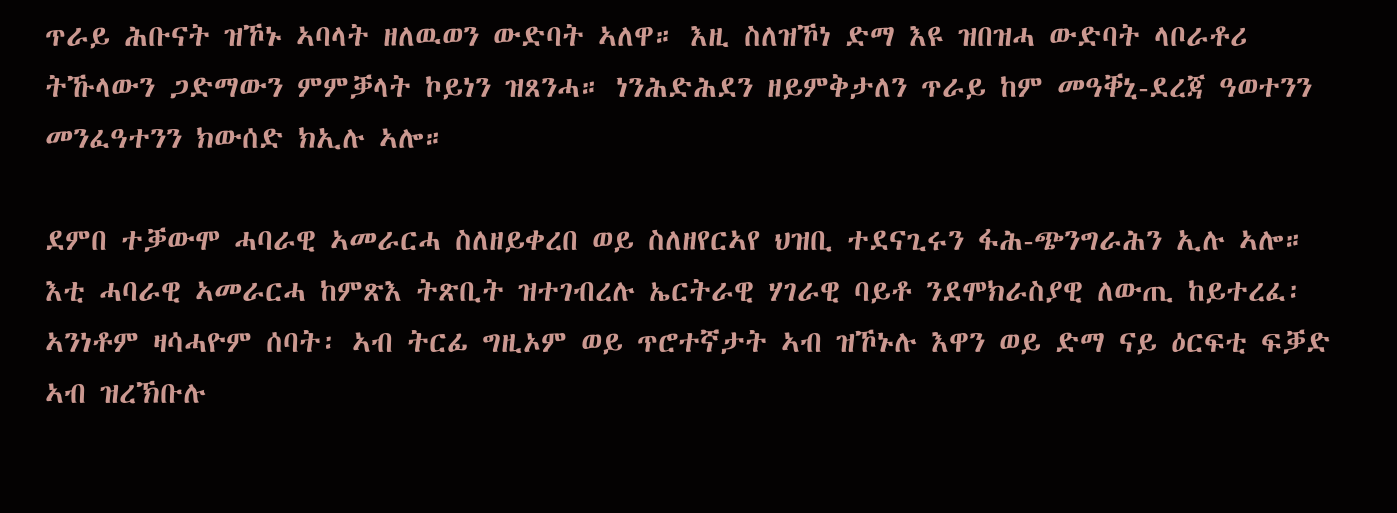ጥራይ ሕቡናት ዝኾኑ ኣባላት ዘለዉወን ውድባት ኣለዋ። እዚ ስለዝኾነ ድማ እዩ ዝበዝሓ ውድባት ላቦራቶሪ ትኹላውን ጋድማውን ምምቓላት ኮይነን ዝጸንሓ። ነንሕድሕደን ዘይምቅታለን ጥራይ ከም መዓቐኒ-ደረጃ ዓወተንን መንፈዓተንን ክውሰድ ክኢሉ ኣሎ።

ደምበ ተቓውሞ ሓባራዊ ኣመራርሓ ስለዘይቀረበ ወይ ስለዘየርኣየ ህዝቢ ተደናጊሩን ፋሕ-ጭንግራሕን ኢሉ ኣሎ። እቲ ሓባራዊ ኣመራርሓ ከምጽእ ትጽቢት ዝተገብረሉ ኤርትራዊ ሃገራዊ ባይቶ ንደሞክራስያዊ ለውጢ ከይተረፈ፡ ኣንነቶም ዛሳሓዮም ሰባት፡ ኣብ ትርፊ ግዚኦም ወይ ጥሮተኛታት ኣብ ዝኾኑሉ እዋን ወይ ድማ ናይ ዕርፍቲ ፍቓድ ኣብ ዝረኽቡሉ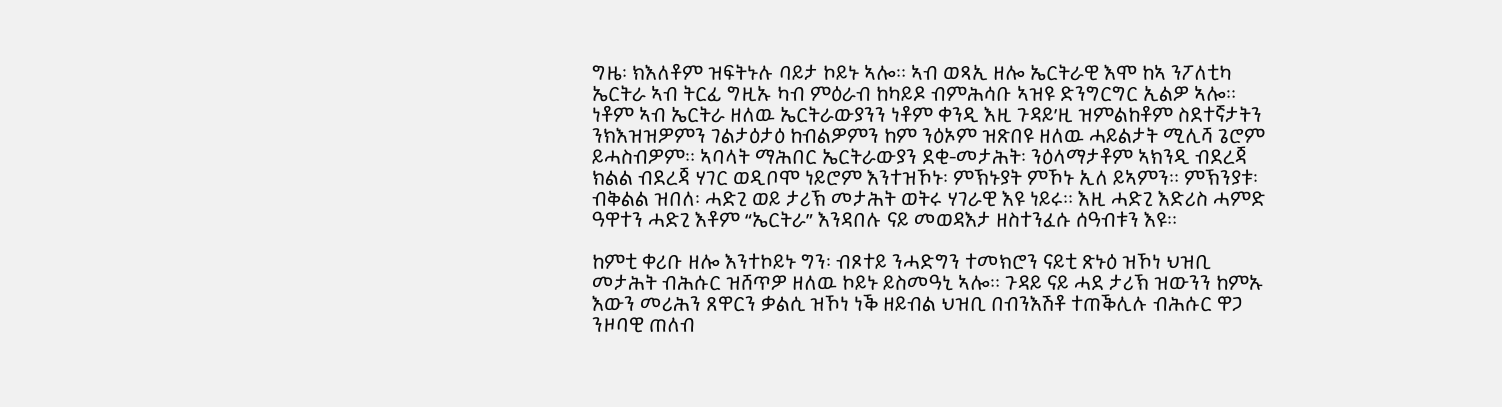ግዜ፡ ክእለቶም ዝፍትኑሉ ባይታ ኮይኑ ኣሎ። ኣብ ወጻኢ ዘሎ ኤርትራዊ እሞ ከኣ ንፖለቲካ ኤርትራ ኣብ ትርፊ ግዚኡ ካብ ምዕራብ ከካይዶ ብምሕሳቡ ኣዝዩ ድንግርግር ኢልዎ ኣሎ። ነቶም ኣብ ኤርትራ ዘለዉ ኤርትራውያንን ነቶም ቀንዲ እዚ ጉዳይ’ዚ ዝምልከቶም ስደተኛታትን ንክእዝዝዎምን ገልታዕታዕ ከብልዎምን ከም ንዕኦም ዝጽበዩ ዘለዉ ሓይልታት ሚሊሻ ጌሮም ይሓስብዎም። ኣባላት ማሕበር ኤርትራውያን ደቂ-መታሕት፡ ንዕላማታቶም ኣክንዲ ብደረጃ ክልል ብደረጃ ሃገር ወዲቦሞ ነይሮም እንተዝኾኑ፡ ምኽኑያት ምኾኑ ኢለ ይኣምን። ምኽንያቱ፡ ብቅልል ዝበለ፡ ሓድጊ ወይ ታሪኽ መታሕት ወትሩ ሃገራዊ እዩ ነይሩ። እዚ ሓድጊ እድሪስ ሓምድ ዓዋተን ሓድጊ እቶም “ኤርትራ” እንዳበሉ ናይ መወዳእታ ዘስተንፈሱ ሰዓብቱን እዩ።

ከምቲ ቀሪቡ ዘሎ እንተኮይኑ ግን፡ ብጾተይ ንሓድግን ተመክሮን ናይቲ ጽኑዕ ዝኾነ ህዝቢ መታሕት ብሕሱር ዝሸጥዎ ዘለዉ ኮይኑ ይስመዓኒ ኣሎ። ጉዳይ ናይ ሓደ ታሪኽ ዝውንን ከምኡ እውን መሪሕን ጸዋርን ቃልሲ ዝኾነ ነቕ ዘይብል ህዝቢ በብንእሽቶ ተጠቕሊሉ ብሕሱር ዋጋ ንዞባዊ ጠለብ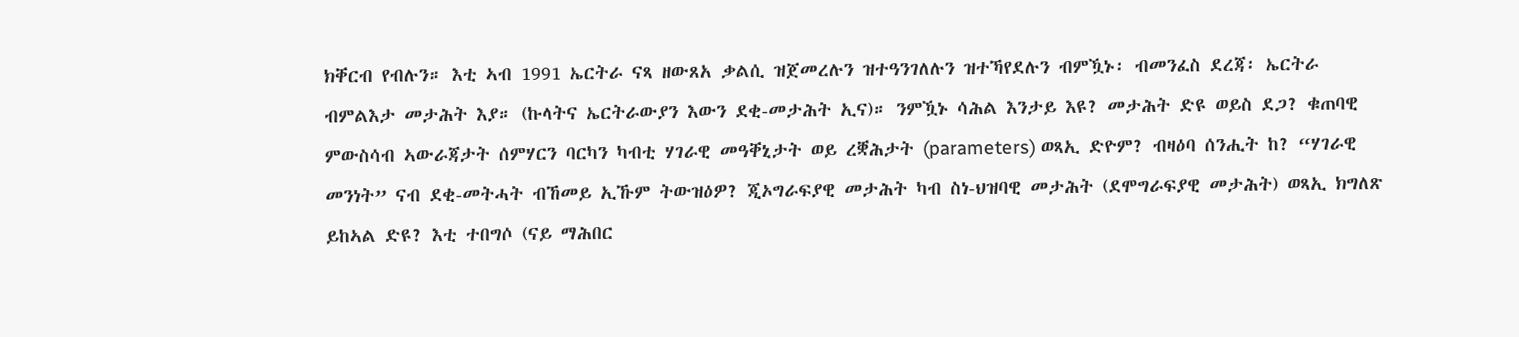ክቐርብ የብሉን። እቲ ኣብ 1991 ኤርትራ ናጻ ዘውጸአ ቃልሲ ዝጀመረሉን ዝተዓንገለሉን ዝተኻየደሉን ብምዃኑ፡ ብመንፈስ ደረጃ፡ ኤርትራ ብምልእታ መታሕት እያ። (ኩላትና ኤርትራውያን እውን ደቂ-መታሕት ኢና)። ንምዃኑ ሳሕል እንታይ እዩ? መታሕት ድዩ ወይስ ደጋ? ቁጠባዊ ምውስሳብ ኣውራጃታት ሰምሃርን ባርካን ካብቲ ሃገራዊ መዓቐኒታት ወይ ረቛሕታት (parameters) ወጻኢ ድዮም? ብዛዕባ ሰንሒት ከ? “ሃገራዊ መንነት” ናብ ደቂ-መትሓት ብኸመይ ኢኹም ትውዝዕዎ? ጂኦግራፍያዊ መታሕት ካብ ስነ-ህዝባዊ መታሕት (ደሞግራፍያዊ መታሕት) ወጻኢ ክግለጽ ይከኣል ድዩ? እቲ ተበግሶ (ናይ ማሕበር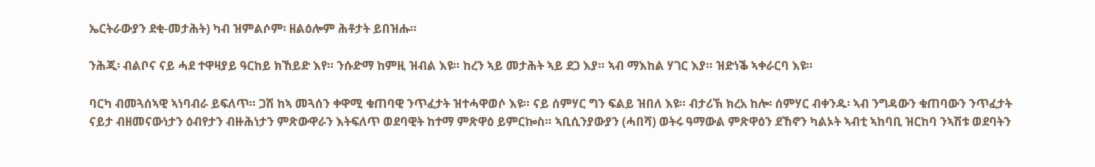ኤርትራውያን ደቂ-መታሕት) ካብ ዝምልሶም፡ ዘልዕሎም ሕቶታት ይበዝሑ።

ንሕጂ፡ ብልቦና ናይ ሓደ ተዋዛያይ ዓርከይ ክኸይድ እየ። ንሱድማ ከምዚ ዝብል እዩ። ከረን ኣይ መታሕት ኣይ ደጋ እያ። ኣብ ማእከል ሃገር እያ። ዝድነቕ ኣቀራርባ እዩ።

ባርካ ብመጓሰኣዊ ኣነባብራ ይፍለጥ። ጋሽ ከኣ መጓሰን ቀዋሚ ቁጠባዊ ንጥፈታት ዝተሓዋወሶ እዩ። ናይ ሰምሃር ግን ፍልይ ዝበለ እዩ። ብታሪኽ ክረአ ከሎ፡ ሰምሃር ብቀንዱ፡ ኣብ ንግዳውን ቁጠባውን ንጥፈታት ናይታ ብዘመናውነታን ዕብየታን ብዙሕነታን ምጽውዋራን እትፍለጥ ወደባዊት ከተማ ምጽዋዕ ይምርኰስ። ኣቢሲንያውያን (ሓበሻ) ወትሩ ዓማውል ምጽዋዕን ደኸኖን ካልኦት ኣብቲ ኣከባቢ ዝርከባ ንኣሽቱ ወደባትን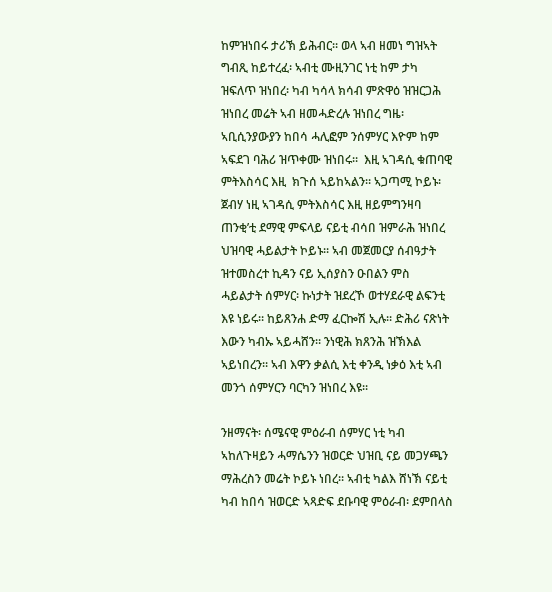ከምዝነበሩ ታሪኽ ይሕብር። ወላ ኣብ ዘመነ ግዝኣት ግብጺ ከይተረፈ፡ ኣብቲ ሙዚንገር ነቲ ከም ታካ ዝፍለጥ ዝነበረ፡ ካብ ካሳላ ክሳብ ምጽዋዕ ዝዝርጋሕ ዝነበረ መሬት ኣብ ዘመሓድረሉ ዝነበረ ግዜ፡ ኣቢሲንያውያን ከበሳ ሓሊፎም ንሰምሃር እዮም ከም ኣፍደገ ባሕሪ ዝጥቀሙ ዝነበሩ።  እዚ ኣገዳሲ ቁጠባዊ ምትእስሳር እዚ  ክጉሰ ኣይከኣልን። ኣጋጣሚ ኮይኑ፡ ጀብሃ ነዚ ኣገዳሲ ምትእስሳር እዚ ዘይምግንዛባ ጠንቂ’ቲ ደማዊ ምፍላይ ናይቲ ብሳበ ዝምራሕ ዝነበረ ህዝባዊ ሓይልታት ኮይኑ። ኣብ መጀመርያ ሰብዓታት ዝተመስረተ ኪዳን ናይ ኢሰያስን ዑበልን ምስ ሓይልታት ሰምሃር፡ ኩነታት ዝደረኾ ወተሃደራዊ ልፍንቲ እዩ ነይሩ። ከይጸንሐ ድማ ፈርኰሽ ኢሉ። ድሕሪ ናጽነት እውን ካብኡ ኣይሓሸን። ንነዊሕ ክጸንሕ ዝኽእል ኣይነበረን። ኣብ እዋን ቃልሲ እቲ ቀንዲ ነቃዕ እቲ ኣብ መንጎ ሰምሃርን ባርካን ዝነበረ እዩ።

ንዘማናት፡ ሰሜናዊ ምዕራብ ሰምሃር ነቲ ካብ ኣከለጉዛይን ሓማሴንን ዝወርድ ህዝቢ ናይ መጋሃጫን ማሕረስን መሬት ኮይኑ ነበረ። ኣብቲ ካልእ ሸነኽ ናይቲ ካብ ከበሳ ዝወርድ ኣጻድፍ ደቡባዊ ምዕራብ፡ ደምበላስ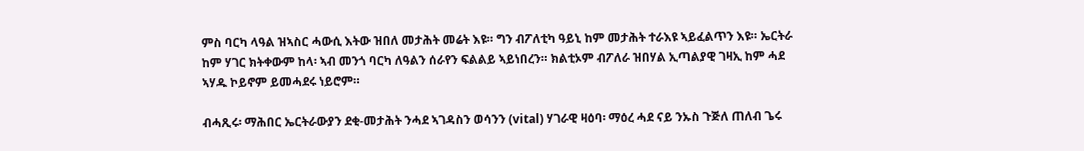ምስ ባርካ ላዓል ዝኣስር ሓውሲ እትው ዝበለ መታሕት መሬት እዩ። ግን ብፖለቲካ ዓይኒ ከም መታሕት ተራእዩ ኣይፈልጥን እዩ። ኤርትራ ከም ሃገር ክትቀውም ከላ፡ ኣብ መንጎ ባርካ ለዓልን ሰራየን ፍልልይ ኣይነበረን። ክልቲኦም ብፖለራ ዝበሃል ኢጣልያዊ ገዛኢ ከም ሓደ ኣሃዱ ኮይኖም ይመሓደሩ ነይሮም።

ብሓጺሩ፡ ማሕበር ኤርትራውያን ደቂ-መታሕት ንሓደ ኣገዳስን ወሳንን (vital) ሃገራዊ ዛዕባ፡ ማዕረ ሓደ ናይ ንኡስ ጉጅለ ጠለብ ጌሩ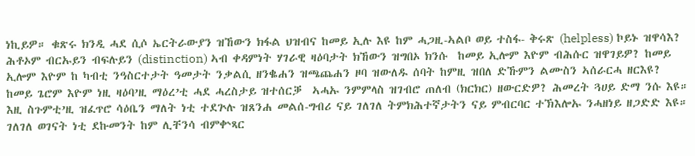ነኪይዎ። ቁጽሩ ክንዲ ሓደ ሲሶ ኤርትራውያን ዝኸውን ክፋል ህዝብና ከመይ ኢሉ እዩ ከም ሓጋዚ-ኣልቦ ወይ ተስፋ- ቅሩጽ (helpless) ኮይኑ ዝዋሳእ? ሕቶኦም ብርኡይን ብፍሉይን (distinction) ኣብ ቀዳምነት ሃገራዊ ዛዕባታት ክኸውን ዝግበኦ ክንሱ  ከመይ ኢሎም እዮም ብሕሱር ዝዋገይዎ? ከመይ ኢሎም እዮም ከ ካብቲ ንዓስርተታት ዓመታት ንቃልሲ ዘንቈሐን ዝጫጨሐን ዞባ ዝውለዱ ሰባት ከምዚ ዝበለ ድኹምን ልሙስን ኣሰራርሓ ዘርእዩ? ከመይ ጌሮም እዮም ነዚ ዛዕባ’ዚ ማዕረ’ቲ ሓደ ሓረስታይ ዝተሰርቓ  ኣሓኡ ንምምላስ ዝገብሮ ጠለብ (ክርክር) ዘውርድዎ? ሕመረት ጓሀይ ድማ ንሱ እዩ። እዚ ስጉምቲ’ዚ ዝፈጥሮ ሳዕቤን ማለት ነቲ ተደጕሉ ዝጸንሐ መልሰ-ግብሪ ናይ ገለገለ ትምክሕተኛታትን ናይ ምብርባር ተኽእሎኡ ንሓዘነይ ዘጋድድ እዩ። ገለገለ ወገናት ነቲ ደኩመንት ከም ሊቸንሳ ብምቍጻር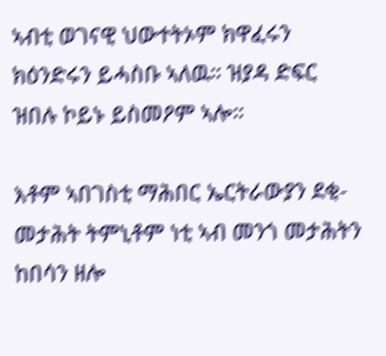ኣብቲ ወገናዊ ህውተትኦም ክዋፈሩን ክዕንድሩን ይሓስቡ ኣለዉ። ዝያዳ ድፍር ዝበሉ ኮይኑ ይስመዖም ኣሎ።

እቶም ኣበገስቲ ማሕበር ኤርትራውያን ደቂ-መታሕት ትምኒቶም ነቲ ኣብ መንጎ መታሕትን ከበሳን ዘሎ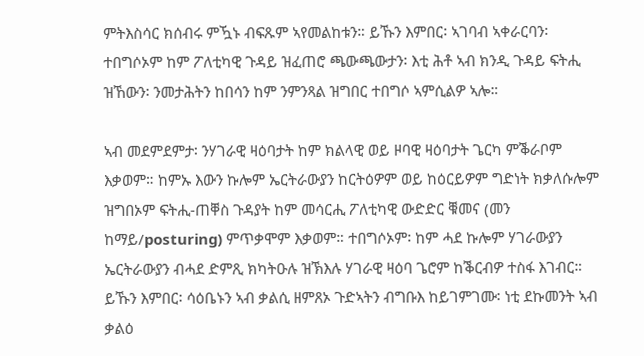ምትእስሳር ክሰብሩ ምዃኑ ብፍጹም ኣየመልከቱን። ይኹን እምበር፡ ኣገባብ ኣቀራርባን፡ ተበግሶኦም ከም ፖለቲካዊ ጉዳይ ዝፈጠሮ ጫውጫውታን፡ እቲ ሕቶ ኣብ ክንዲ ጉዳይ ፍትሒ ዝኸውን፡ ንመታሕትን ከበሳን ከም ንምንጻል ዝግበር ተበግሶ ኣምሲልዎ ኣሎ።

ኣብ መደምደምታ፡ ንሃገራዊ ዛዕባታት ከም ክልላዊ ወይ ዞባዊ ዛዕባታት ጌርካ ምቕራቦም እቃወም። ከምኡ እውን ኩሎም ኤርትራውያን ከርትዕዎም ወይ ከዕርይዎም ግድነት ክቃለሱሎም ዝግበኦም ፍትሒ-ጠቐስ ጉዳያት ከም መሳርሒ ፖለቲካዊ ውድድር ቑመና (መን ከማይ/posturing) ምጥቃሞም እቃወም። ተበግሶኦም፡ ከም ሓደ ኩሎም ሃገራውያን ኤርትራውያን ብሓደ ድምጺ ክካትዑሉ ዝኽእሉ ሃገራዊ ዛዕባ ጌሮም ከቕርብዎ ተስፋ እገብር። ይኹን እምበር፡ ሳዕቤኑን ኣብ ቃልሲ ዘምጸኦ ጉድኣትን ብግቡእ ከይገምገሙ፡ ነቲ ደኩመንት ኣብ ቃልዕ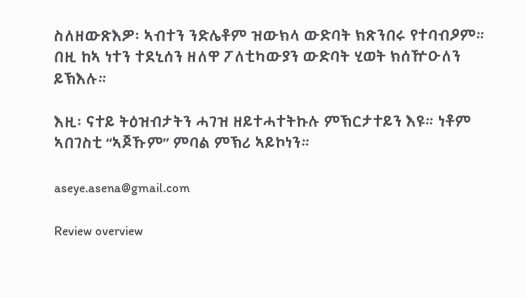ስለዘውጽእዎ፡ ኣብተን ንድሌቶም ዝውክላ ውድባት ክጽንበሩ የተባብዖም። በዚ ከኣ ነተን ተደኒሰን ዘለዋ ፖለቲካውያን ውድባት ሂወት ክሰዅዑለን ይኽእሉ።

እዚ፡ ናተይ ትዕዝብታትን ሓገዝ ዘይተሓተትኩሉ ምኽርታተይን እዩ። ነቶም ኣበገስቲ “ኣጆኹም” ምባል ምኽሪ ኣይኮነን።

aseye.asena@gmail.com

Review overview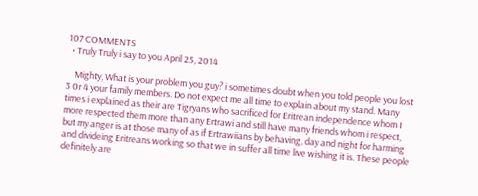107 COMMENTS
  • Truly Truly i say to you April 25, 2014

    Mighty, What is your problem you guy? i sometimes doubt when you told people you lost 3 0r 4 your family members. Do not expect me all time to explain about my stand. Many times i explained as their are Tigryans who sacrificed for Eritrean independence whom I more respected them more than any Ertrawi and still have many friends whom i respect, but my anger is at those many of as if Ertrawiians by behaving, day and night for harming and divideing Eritreans working so that we in suffer all time live wishing it is. These people definitely are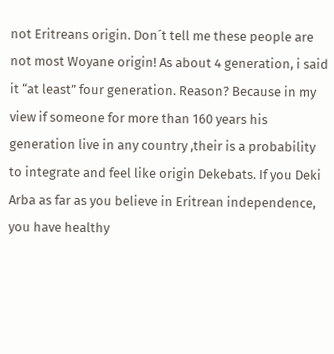not Eritreans origin. Don´t tell me these people are not most Woyane origin! As about 4 generation, i said it “at least” four generation. Reason? Because in my view if someone for more than 160 years his generation live in any country ,their is a probability to integrate and feel like origin Dekebats. If you Deki Arba as far as you believe in Eritrean independence, you have healthy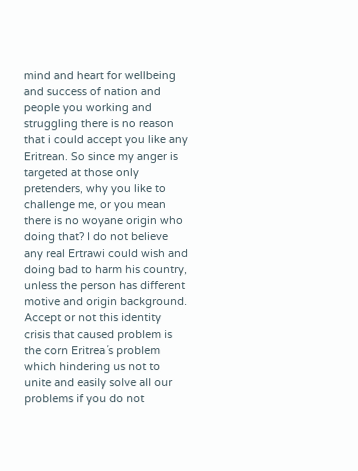mind and heart for wellbeing and success of nation and people you working and struggling there is no reason that i could accept you like any Eritrean. So since my anger is targeted at those only pretenders, why you like to challenge me, or you mean there is no woyane origin who doing that? I do not believe any real Ertrawi could wish and doing bad to harm his country, unless the person has different motive and origin background. Accept or not this identity crisis that caused problem is the corn Eritrea´s problem which hindering us not to unite and easily solve all our problems if you do not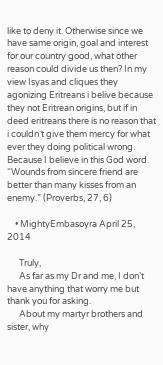like to deny it. Otherwise since we have same origin, goal and interest for our country good, what other reason could divide us then? In my view Isyas and cliques they agonizing Eritreans i belive because they not Eritrean origins, but if in deed eritreans there is no reason that i couldn´t give them mercy for what ever they doing political wrong. Because I believe in this God word. “Wounds from sincere friend are better than many kisses from an enemy.” (Proverbs, 27, 6)

    • MightyEmbasoyra April 25, 2014

      Truly,
      As far as my Dr and me, I don’t have anything that worry me but thank you for asking.
      About my martyr brothers and sister, why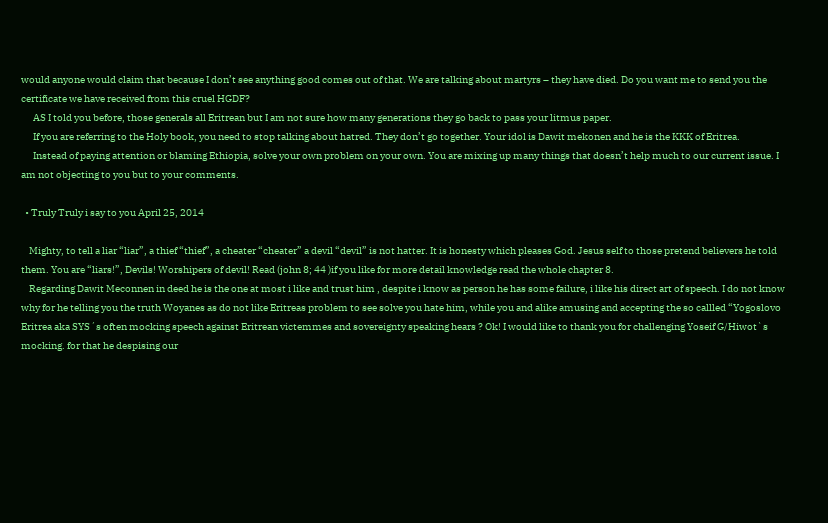would anyone would claim that because I don’t see anything good comes out of that. We are talking about martyrs – they have died. Do you want me to send you the certificate we have received from this cruel HGDF?
      AS I told you before, those generals all Eritrean but I am not sure how many generations they go back to pass your litmus paper.
      If you are referring to the Holy book, you need to stop talking about hatred. They don’t go together. Your idol is Dawit mekonen and he is the KKK of Eritrea.
      Instead of paying attention or blaming Ethiopia, solve your own problem on your own. You are mixing up many things that doesn’t help much to our current issue. I am not objecting to you but to your comments.

  • Truly Truly i say to you April 25, 2014

    Mighty, to tell a liar “liar”, a thief “thief”, a cheater “cheater” a devil “devil” is not hatter. It is honesty which pleases God. Jesus self to those pretend believers he told them. You are “liars!”, Devils! Worshipers of devil! Read (john 8; 44 )if you like for more detail knowledge read the whole chapter 8.
    Regarding Dawit Meconnen in deed he is the one at most i like and trust him , despite i know as person he has some failure, i like his direct art of speech. I do not know why for he telling you the truth Woyanes as do not like Eritreas problem to see solve you hate him, while you and alike amusing and accepting the so callled “Yogoslovo Eritrea aka SYS´s often mocking speech against Eritrean victemmes and sovereignty speaking hears ? Ok! I would like to thank you for challenging Yoseif G/Hiwot`s mocking. for that he despising our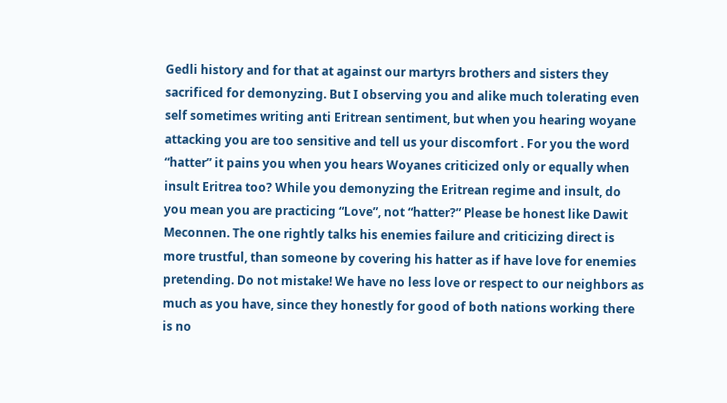Gedli history and for that at against our martyrs brothers and sisters they sacrificed for demonyzing. But I observing you and alike much tolerating even self sometimes writing anti Eritrean sentiment, but when you hearing woyane attacking you are too sensitive and tell us your discomfort . For you the word “hatter” it pains you when you hears Woyanes criticized only or equally when insult Eritrea too? While you demonyzing the Eritrean regime and insult, do you mean you are practicing “Love”, not “hatter?” Please be honest like Dawit Meconnen. The one rightly talks his enemies failure and criticizing direct is more trustful, than someone by covering his hatter as if have love for enemies pretending. Do not mistake! We have no less love or respect to our neighbors as much as you have, since they honestly for good of both nations working there is no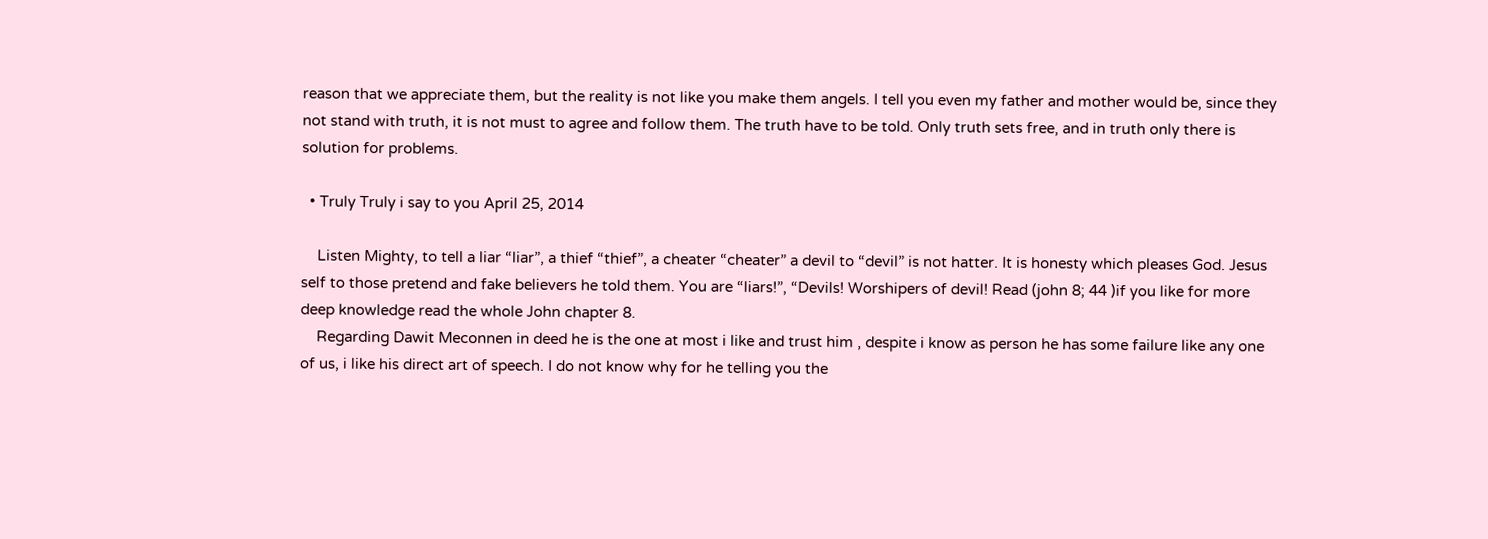reason that we appreciate them, but the reality is not like you make them angels. I tell you even my father and mother would be, since they not stand with truth, it is not must to agree and follow them. The truth have to be told. Only truth sets free, and in truth only there is solution for problems.

  • Truly Truly i say to you April 25, 2014

    Listen Mighty, to tell a liar “liar”, a thief “thief”, a cheater “cheater” a devil to “devil” is not hatter. It is honesty which pleases God. Jesus self to those pretend and fake believers he told them. You are “liars!”, “Devils! Worshipers of devil! Read (john 8; 44 )if you like for more deep knowledge read the whole John chapter 8.
    Regarding Dawit Meconnen in deed he is the one at most i like and trust him , despite i know as person he has some failure like any one of us, i like his direct art of speech. I do not know why for he telling you the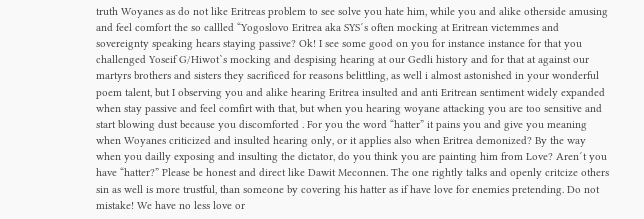truth Woyanes as do not like Eritreas problem to see solve you hate him, while you and alike otherside amusing and feel comfort the so callled “Yogoslovo Eritrea aka SYS´s often mocking at Eritrean victemmes and sovereignty speaking hears staying passive? Ok! I see some good on you for instance instance for that you challenged Yoseif G/Hiwot`s mocking and despising hearing at our Gedli history and for that at against our martyrs brothers and sisters they sacrificed for reasons belittling, as well i almost astonished in your wonderful poem talent, but I observing you and alike hearing Eritrea insulted and anti Eritrean sentiment widely expanded when stay passive and feel comfirt with that, but when you hearing woyane attacking you are too sensitive and start blowing dust because you discomforted . For you the word “hatter” it pains you and give you meaning when Woyanes criticized and insulted hearing only, or it applies also when Eritrea demonized? By the way when you dailly exposing and insulting the dictator, do you think you are painting him from Love? Aren´t you have “hatter?” Please be honest and direct like Dawit Meconnen. The one rightly talks and openly critcize others sin as well is more trustful, than someone by covering his hatter as if have love for enemies pretending. Do not mistake! We have no less love or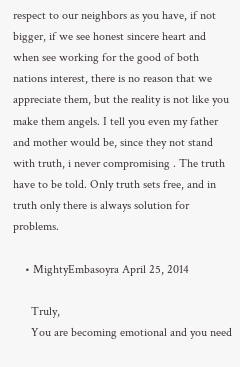respect to our neighbors as you have, if not bigger, if we see honest sincere heart and when see working for the good of both nations interest, there is no reason that we appreciate them, but the reality is not like you make them angels. I tell you even my father and mother would be, since they not stand with truth, i never compromising . The truth have to be told. Only truth sets free, and in truth only there is always solution for problems.

    • MightyEmbasoyra April 25, 2014

      Truly,
      You are becoming emotional and you need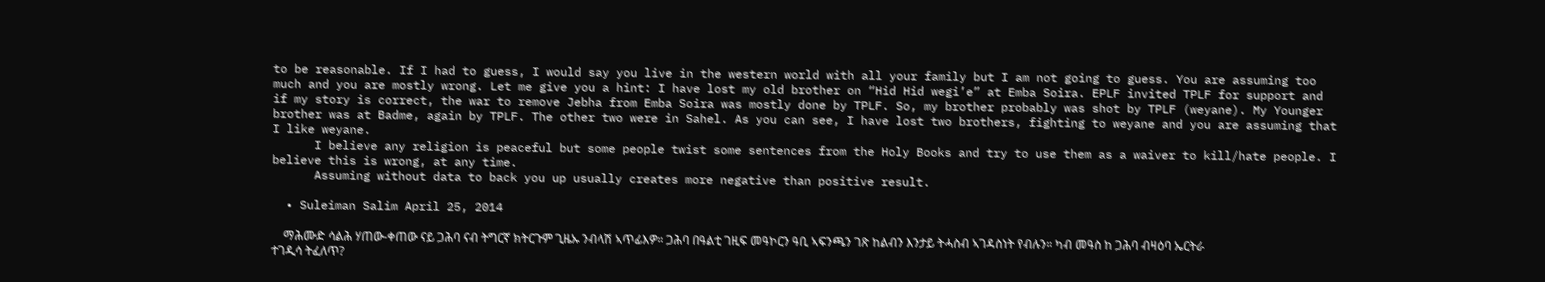to be reasonable. If I had to guess, I would say you live in the western world with all your family but I am not going to guess. You are assuming too much and you are mostly wrong. Let me give you a hint: I have lost my old brother on “Hid Hid wegi’e” at Emba Soira. EPLF invited TPLF for support and if my story is correct, the war to remove Jebha from Emba Soira was mostly done by TPLF. So, my brother probably was shot by TPLF (weyane). My Younger brother was at Badme, again by TPLF. The other two were in Sahel. As you can see, I have lost two brothers, fighting to weyane and you are assuming that I like weyane.
      I believe any religion is peaceful but some people twist some sentences from the Holy Books and try to use them as a waiver to kill/hate people. I believe this is wrong, at any time.
      Assuming without data to back you up usually creates more negative than positive result.

  • Suleiman Salim April 25, 2014

    ማሕሙድ ሳልሕ ሃጠው-ቀጠው ናይ ጋሕባ ናብ ትግርኛ ክትርጉም ጊዜኡ ንብላሽ ኣጥፊእዎ። ጋሕባ በዓልቲ ገዚፍ መዓኮርን ዓቢ ኣፍንጫን ገጽ ከልብን እንታይ ትሓስብ ኣገዳስነት የብሉን። ካብ መዓስ ከ ጋሕባ ብዛዕባ ኤርትራ ተገዲሳ ትፈለጥ?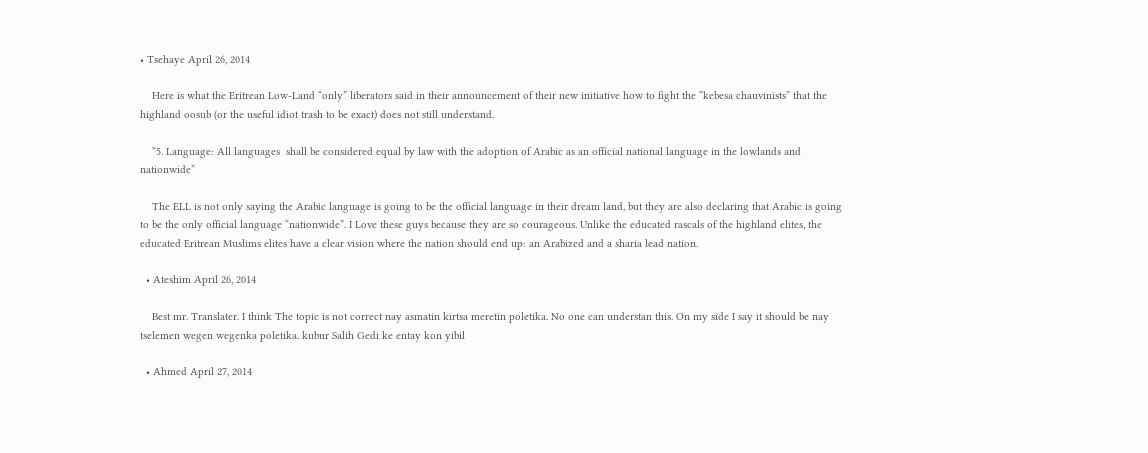• Tsehaye April 26, 2014

    Here is what the Eritrean Low-Land “only” liberators said in their announcement of their new initiative how to fight the “kebesa chauvinists” that the highland oosub (or the useful idiot trash to be exact) does not still understand.

    “5. Language: All languages  shall be considered equal by law with the adoption of Arabic as an official national language in the lowlands and nationwide”

    The ELL is not only saying the Arabic language is going to be the official language in their dream land, but they are also declaring that Arabic is going to be the only official language “nationwide”. I Love these guys because they are so courageous. Unlike the educated rascals of the highland elites, the educated Eritrean Muslims elites have a clear vision where the nation should end up: an Arabized and a sharia lead nation.

  • Ateshim April 26, 2014

    Best mr. Translater. I think The topic is not correct nay asmatin kirtsa meretin poletika. No one can understan this. On my side I say it should be nay tselemen wegen wegenka poletika. kubur Salih Gedi ke entay kon yibil

  • Ahmed April 27, 2014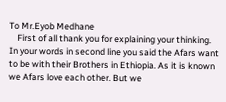To Mr.Eyob Medhane
    First of all thank you for explaining your thinking. In your words in second line you said the Afars want to be with their Brothers in Ethiopia. As it is known we Afars love each other. But we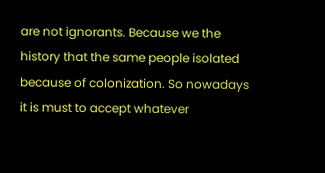are not ignorants. Because we the history that the same people isolated because of colonization. So nowadays it is must to accept whatever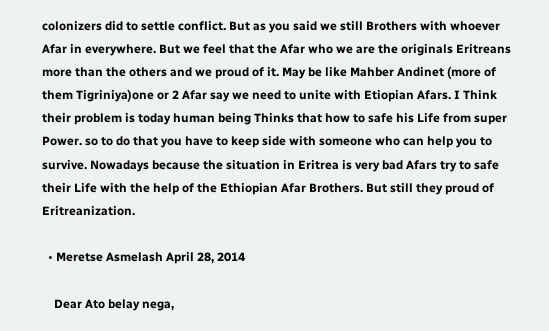colonizers did to settle conflict. But as you said we still Brothers with whoever Afar in everywhere. But we feel that the Afar who we are the originals Eritreans more than the others and we proud of it. May be like Mahber Andinet (more of them Tigriniya)one or 2 Afar say we need to unite with Etiopian Afars. I Think their problem is today human being Thinks that how to safe his Life from super Power. so to do that you have to keep side with someone who can help you to survive. Nowadays because the situation in Eritrea is very bad Afars try to safe their Life with the help of the Ethiopian Afar Brothers. But still they proud of Eritreanization.

  • Meretse Asmelash April 28, 2014

    Dear Ato belay nega,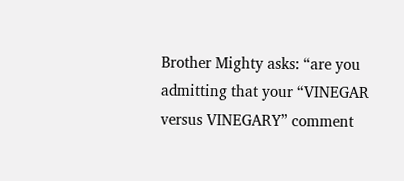Brother Mighty asks: “are you admitting that your “VINEGAR versus VINEGARY” comment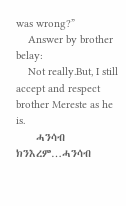was wrong?”
    Answer by brother belay:
    Not really.But, I still accept and respect brother Mereste as he is.
    ሓንሳብ ክንእረም…ሓንሳብ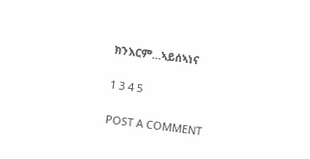ክንእርም…ኣይሰኣነና

1 3 4 5

POST A COMMENT